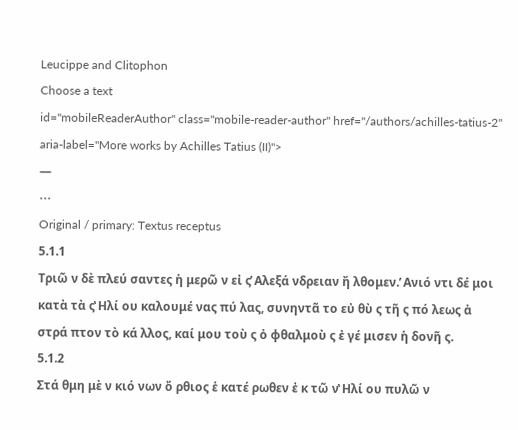Leucippe and Clitophon
Choose a text
id="mobileReaderAuthor" class="mobile-reader-author" href="/authors/achilles-tatius-2" aria-label="More works by Achilles Tatius (II)">
—
⋯
Original / primary: Textus receptus
5.1.1
Τριῶ ν δὲ πλεύ σαντες ἡ μερῶ ν εἰ ς̓ Αλεξά νδρειαν ἤ λθομεν.̓ Ανιό ντι δέ μοι κατὰ τὰ ς̔ Ηλί ου καλουμέ νας πύ λας, συνηντᾶ το εὐ θὺ ς τῆ ς πό λεως ἀ στρά πτον τὸ κά λλος, καί μου τοὺ ς ὀ φθαλμοὺ ς ἐ γέ μισεν ἡ δονῆ ς.
5.1.2
Στά θμη μὲ ν κιό νων ὄ ρθιος ἑ κατέ ρωθεν ἐ κ τῶ ν̔ Ηλί ου πυλῶ ν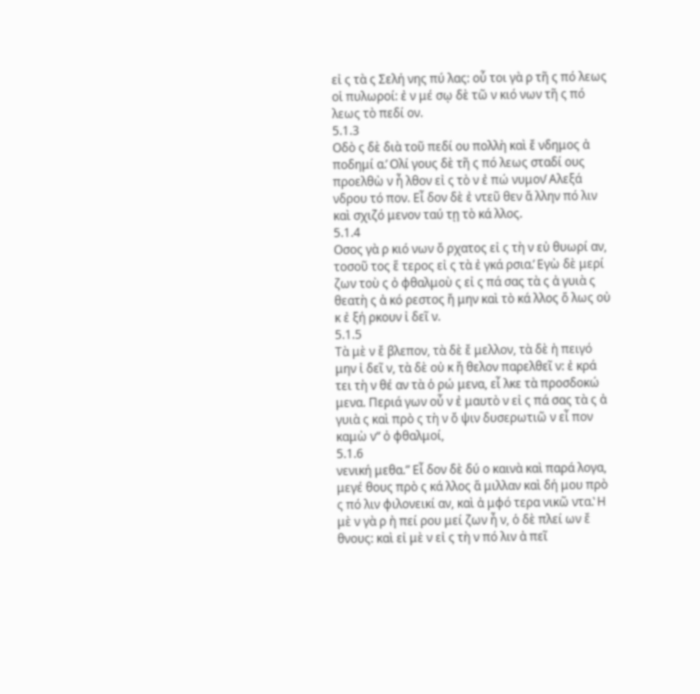εἰ ς τὰ ς Σελή νης πύ λας: οὗ τοι γὰ ρ τῆ ς πό λεως οἱ πυλωροί: ἐ ν μέ σῳ δὲ τῶ ν κιό νων τῆ ς πό λεως τὸ πεδί ον.
5.1.3
Οδὸ ς δὲ διὰ τοῦ πεδί ου πολλὴ καὶ ἔ νδημος ἀ ποδημί α.̓ Ολί γους δὲ τῆ ς πό λεως σταδί ους προελθὼ ν ἦ λθον εἰ ς τὸ ν ἐ πώ νυμον̓ Αλεξά νδρου τό πον. Εἶ δον δὲ ἐ ντεῦ θεν ἄ λλην πό λιν καὶ σχιζό μενον ταύ τῃ τὸ κά λλος.
5.1.4
Οσος γὰ ρ κιό νων ὄ ρχατος εἰ ς τὴ ν εὐ θυωρί αν, τοσοῦ τος ἕ τερος εἰ ς τὰ ἐ γκά ρσια.̓ Εγὼ δὲ μερί ζων τοὺ ς ὀ φθαλμοὺ ς εἰ ς πά σας τὰ ς ἀ γυιὰ ς θεατὴ ς ἀ κό ρεστος ἤ μην καὶ τὸ κά λλος ὅ λως οὐ κ ἐ ξή ρκουν ἰ δεῖ ν.
5.1.5
Τὰ μὲ ν ἔ βλεπον, τὰ δὲ ἔ μελλον, τὰ δὲ ἠ πειγό μην ἰ δεῖ ν, τὰ δὲ οὐ κ ἤ θελον παρελθεῖ ν: ἐ κρά τει τὴ ν θέ αν τὰ ὁ ρώ μενα, εἷ λκε τὰ προσδοκώ μενα. Περιά γων οὖ ν ἐ μαυτὸ ν εἰ ς πά σας τὰ ς ἀ γυιὰ ς καὶ πρὸ ς τὴ ν ὄ ψιν δυσερωτιῶ ν εἶ πον καμὼ ν“ ὀ φθαλμοί,
5.1.6
νενική μεθα.” Εἶ δον δὲ δύ ο καινὰ καὶ παρά λογα, μεγέ θους πρὸ ς κά λλος ἅ μιλλαν καὶ δή μου πρὸ ς πό λιν φιλονεικί αν, καὶ ἀ μφό τερα νικῶ ντα.̔ Η μὲ ν γὰ ρ ἠ πεί ρου μεί ζων ἦ ν, ὁ δὲ πλεί ων ἔ θνους: καὶ εἰ μὲ ν εἰ ς τὴ ν πό λιν ἀ πεῖ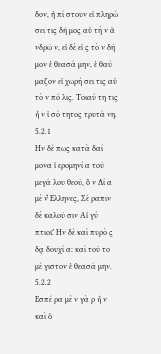δον, ἠ πί στουν εἰ πληρώ σει τις δῆ μος αὐ τὴ ν ἀ νδρῶ ν, εἰ δὲ εἰ ς τὸ ν δῆ μον ἐ θεασά μην, ἐ θαύ μαζον εἰ χωρή σει τις αὐ τὸ ν πό λις. Τοιαύ τη τις ἦ ν ἰ σό τητος τρυτά νη.
5.2.1
Ην δέ πως κατὰ δαί μονα ἱ ερομηνί α τοῦ μεγά λου θεοῦ, ὃ ν Δί α μὲ ν̔́ Ελληνες, Σέ ραπιν δὲ καλοῦ σιν Αἰ γύ πτιοι.̓͂ Ην δὲ καὶ πυρὸ ς δᾳ δουχί α: καὶ τοῦ το μέ γιστον ἐ θεασά μην.
5.2.2
Εσπέ ρα μὲ ν γὰ ρ ἦ ν καὶ ὁ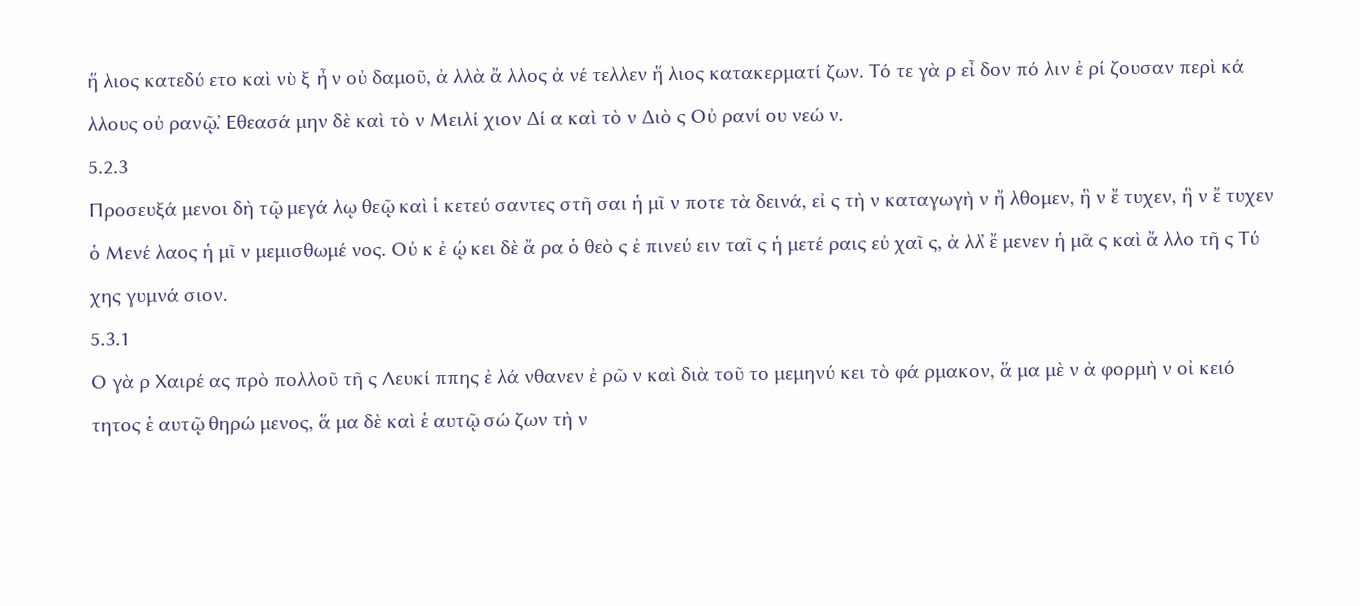ἥ λιος κατεδύ ετο καὶ νὺ ξ ἦ ν οὐ δαμοῦ, ἀ λλὰ ἄ λλος ἀ νέ τελλεν ἥ λιος κατακερματί ζων. Τό τε γὰ ρ εἶ δον πό λιν ἐ ρί ζουσαν περὶ κά λλους οὐ ρανῷ.̓ Εθεασά μην δὲ καὶ τὸ ν Μειλί χιον Δί α καὶ τὸ ν Διὸ ς Οὐ ρανί ου νεώ ν.
5.2.3
Προσευξά μενοι δὴ τῷ μεγά λῳ θεῷ καὶ ἱ κετεύ σαντες στῆ σαι ἡ μῖ ν ποτε τὰ δεινά, εἰ ς τὴ ν καταγωγὴ ν ἤ λθομεν, ἣ ν ἔ τυχεν, ἣ ν ἔ τυχεν ὁ Μενέ λαος ἡ μῖ ν μεμισθωμέ νος. Οὐ κ ἐ ῴ κει δὲ ἄ ρα ὁ θεὸ ς ἐ πινεύ ειν ταῖ ς ἡ μετέ ραις εὐ χαῖ ς, ἀ λλ̓ ἔ μενεν ἡ μᾶ ς καὶ ἄ λλο τῆ ς Τύ χης γυμνά σιον.
5.3.1
Ο γὰ ρ Χαιρέ ας πρὸ πολλοῦ τῆ ς Λευκί ππης ἐ λά νθανεν ἐ ρῶ ν καὶ διὰ τοῦ το μεμηνύ κει τὸ φά ρμακον, ἅ μα μὲ ν ἀ φορμὴ ν οἰ κειό τητος ἑ αυτῷ θηρώ μενος, ἅ μα δὲ καὶ ἑ αυτῷ σώ ζων τὴ ν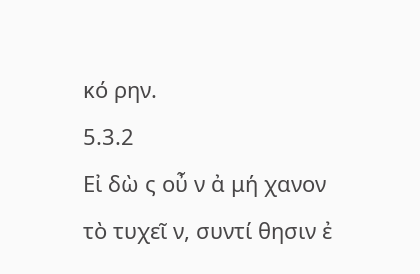κό ρην.
5.3.2
Εἰ δὼ ς οὖ ν ἀ μή χανον τὸ τυχεῖ ν, συντί θησιν ἐ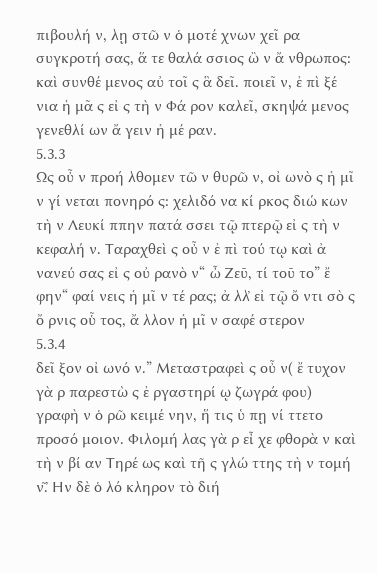πιβουλή ν, λῃ στῶ ν ὁ μοτέ χνων χεῖ ρα συγκροτή σας, ἅ τε θαλά σσιος ὢ ν ἄ νθρωπος: καὶ συνθέ μενος αὐ τοῖ ς ἃ δεῖ. ποιεῖ ν, ἐ πὶ ξέ νια ἡ μᾶ ς εἰ ς τὴ ν Φά ρον καλεῖ, σκηψά μενος γενεθλί ων ἄ γειν ἡ μέ ραν.
5.3.3
Ως οὖ ν προή λθομεν τῶ ν θυρῶ ν, οἰ ωνὸ ς ἡ μῖ ν γί νεται πονηρό ς: χελιδό να κί ρκος διώ κων τὴ ν Λευκί ππην πατά σσει τῷ πτερῷ εἰ ς τὴ ν κεφαλή ν. Ταραχθεὶ ς οὖ ν ἐ πὶ τού τῳ καὶ ἀ νανεύ σας εἰ ς οὐ ρανὸ ν“ ὦ Ζεῦ, τί τοῦ το” ἔ φην“ φαί νεις ἡ μῖ ν τέ ρας; ἀ λλ̓ εἰ τῷ ὄ ντι σὸ ς ὄ ρνις οὗ τος, ἄ λλον ἡ μῖ ν σαφέ στερον
5.3.4
δεῖ ξον οἰ ωνό ν.” Μεταστραφεὶ ς οὖ ν( ἔ τυχον γὰ ρ παρεστὼ ς ἐ ργαστηρί ῳ ζωγρά φου) γραφὴ ν ὁ ρῶ κειμέ νην, ἥ τις ὑ πῃ νί ττετο προσό μοιον. Φιλομή λας γὰ ρ εἶ χε φθορὰ ν καὶ τὴ ν βί αν Τηρέ ως καὶ τῆ ς γλώ ττης τὴ ν τομή ν.̓͂ Ην δὲ ὁ λό κληρον τὸ διή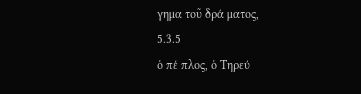γημα τοῦ δρά ματος,
5.3.5
ὁ πέ πλος, ὁ Τηρεύ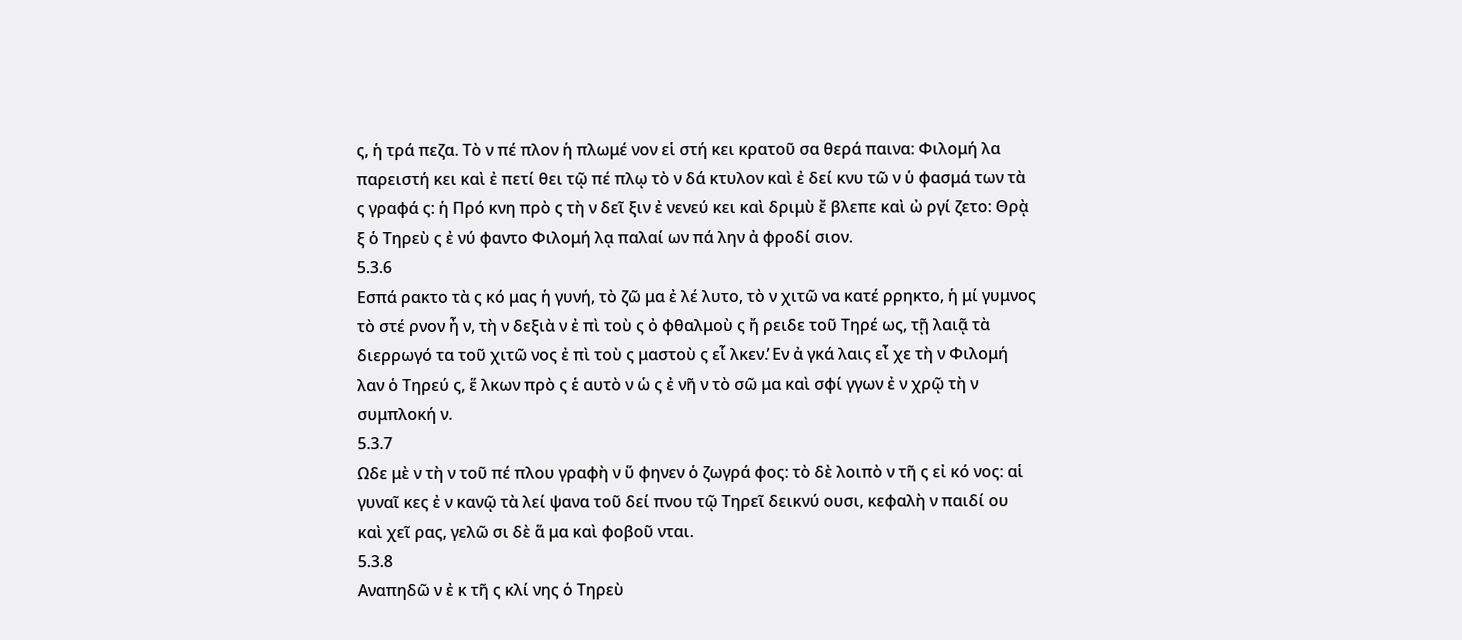ς, ἡ τρά πεζα. Τὸ ν πέ πλον ἡ πλωμέ νον εἱ στή κει κρατοῦ σα θερά παινα: Φιλομή λα παρειστή κει καὶ ἐ πετί θει τῷ πέ πλῳ τὸ ν δά κτυλον καὶ ἐ δεί κνυ τῶ ν ὑ φασμά των τὰ ς γραφά ς: ἡ Πρό κνη πρὸ ς τὴ ν δεῖ ξιν ἐ νενεύ κει καὶ δριμὺ ἔ βλεπε καὶ ὠ ργί ζετο: Θρᾲ ξ ὁ Τηρεὺ ς ἐ νύ φαντο Φιλομή λᾳ παλαί ων πά λην ἀ φροδί σιον.
5.3.6
Εσπά ρακτο τὰ ς κό μας ἡ γυνή, τὸ ζῶ μα ἐ λέ λυτο, τὸ ν χιτῶ να κατέ ρρηκτο, ἡ μί γυμνος τὸ στέ ρνον ἦ ν, τὴ ν δεξιὰ ν ἐ πὶ τοὺ ς ὀ φθαλμοὺ ς ἤ ρειδε τοῦ Τηρέ ως, τῇ λαιᾷ τὰ διερρωγό τα τοῦ χιτῶ νος ἐ πὶ τοὺ ς μαστοὺ ς εἷ λκεν.̓ Εν ἀ γκά λαις εἶ χε τὴ ν Φιλομή λαν ὁ Τηρεύ ς, ἕ λκων πρὸ ς ἑ αυτὸ ν ὡ ς ἐ νῆ ν τὸ σῶ μα καὶ σφί γγων ἐ ν χρῷ τὴ ν συμπλοκή ν.
5.3.7
Ωδε μὲ ν τὴ ν τοῦ πέ πλου γραφὴ ν ὕ φηνεν ὁ ζωγρά φος: τὸ δὲ λοιπὸ ν τῆ ς εἰ κό νος: αἱ γυναῖ κες ἐ ν κανῷ τὰ λεί ψανα τοῦ δεί πνου τῷ Τηρεῖ δεικνύ ουσι, κεφαλὴ ν παιδί ου καὶ χεῖ ρας, γελῶ σι δὲ ἅ μα καὶ φοβοῦ νται.
5.3.8
Αναπηδῶ ν ἐ κ τῆ ς κλί νης ὁ Τηρεὺ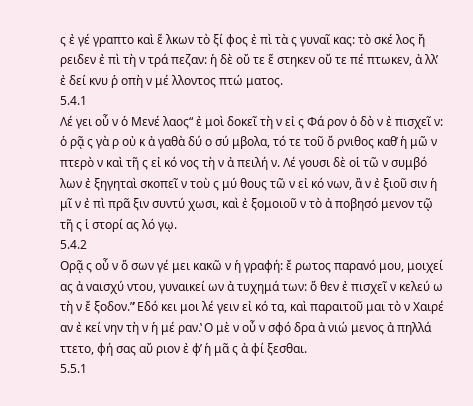ς ἐ γέ γραπτο καὶ ἕ λκων τὸ ξί φος ἐ πὶ τὰ ς γυναῖ κας: τὸ σκέ λος ἤ ρειδεν ἐ πὶ τὴ ν τρά πεζαν: ἡ δὲ οὔ τε ἕ στηκεν οὔ τε πέ πτωκεν, ἀ λλ̓ ἐ δεί κνυ ῥ οπὴ ν μέ λλοντος πτώ ματος.
5.4.1
Λέ γει οὖ ν ὁ Μενέ λαος“ ἐ μοὶ δοκεῖ τὴ ν εἰ ς Φά ρον ὁ δὸ ν ἐ πισχεῖ ν: ὁ ρᾷ ς γὰ ρ οὐ κ ἀ γαθὰ δύ ο σύ μβολα, τό τε τοῦ ὄ ρνιθος καθ̓ ἡ μῶ ν πτερὸ ν καὶ τῆ ς εἰ κό νος τὴ ν ἀ πειλή ν. Λέ γουσι δὲ οἱ τῶ ν συμβό λων ἐ ξηγηταὶ σκοπεῖ ν τοὺ ς μύ θους τῶ ν εἰ κό νων, ἂ ν ἐ ξιοῦ σιν ἡ μῖ ν ἐ πὶ πρᾶ ξιν συντύ χωσι, καὶ ἐ ξομοιοῦ ν τὸ ἀ ποβησό μενον τῷ τῆ ς ἱ στορί ας λό γῳ.
5.4.2
Ορᾷ ς οὖ ν ὅ σων γέ μει κακῶ ν ἡ γραφή: ἔ ρωτος παρανό μου, μοιχεί ας ἀ ναισχύ ντου, γυναικεί ων ἀ τυχημά των: ὅ θεν ἐ πισχεῖ ν κελεύ ω τὴ ν ἔ ξοδον.”̓ Εδό κει μοι λέ γειν εἰ κό τα, καὶ παραιτοῦ μαι τὸ ν Χαιρέ αν ἐ κεί νην τὴ ν ἡ μέ ραν.̔ Ο μὲ ν οὖ ν σφό δρα ἀ νιώ μενος ἀ πηλλά ττετο, φή σας αὔ ριον ἐ φ̓ ἡ μᾶ ς ἀ φί ξεσθαι.
5.5.1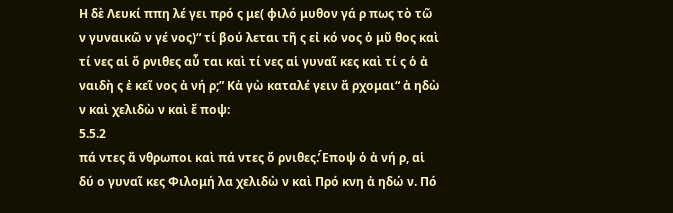Η δὲ Λευκί ππη λέ γει πρό ς με( φιλό μυθον γά ρ πως τὸ τῶ ν γυναικῶ ν γέ νος)“ τί βού λεται τῆ ς εἰ κό νος ὁ μῦ θος καὶ τί νες αἱ ὄ ρνιθες αὗ ται καὶ τί νες αἱ γυναῖ κες καὶ τί ς ὁ ἀ ναιδὴ ς ἐ κεῖ νος ἀ νή ρ;” Κἀ γὼ καταλέ γειν ἄ ρχομαι“ ἀ ηδὼ ν καὶ χελιδὼ ν καὶ ἔ ποψ:
5.5.2
πά ντες ἄ νθρωποι καὶ πά ντες ὄ ρνιθες.̓́ Εποψ ὁ ἀ νή ρ, αἱ δύ ο γυναῖ κες Φιλομή λα χελιδὼ ν καὶ Πρό κνη ἀ ηδώ ν. Πό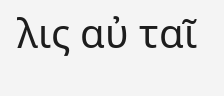λις αὐ ταῖ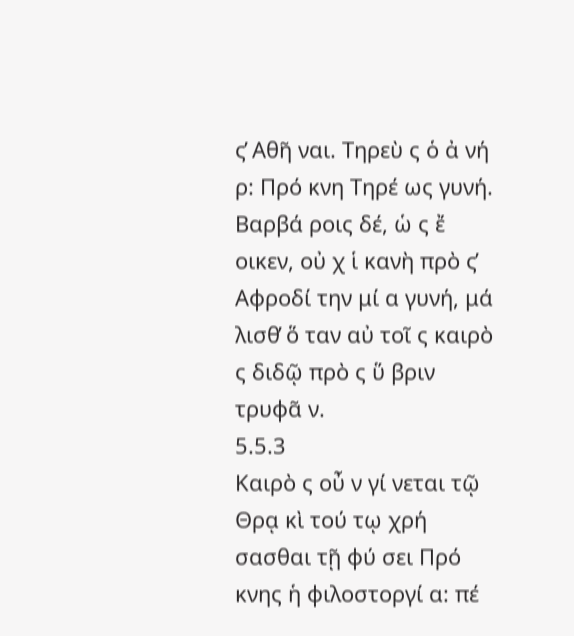ς̓ Αθῆ ναι. Τηρεὺ ς ὁ ἀ νή ρ: Πρό κνη Τηρέ ως γυνή. Βαρβά ροις δέ, ὡ ς ἔ οικεν, οὐ χ ἱ κανὴ πρὸ ς̓ Αφροδί την μί α γυνή, μά λισθ̓ ὅ ταν αὐ τοῖ ς καιρὸ ς διδῷ πρὸ ς ὕ βριν τρυφᾶ ν.
5.5.3
Καιρὸ ς οὖ ν γί νεται τῷ Θρᾳ κὶ τού τῳ χρή σασθαι τῇ φύ σει Πρό κνης ἡ φιλοστοργί α: πέ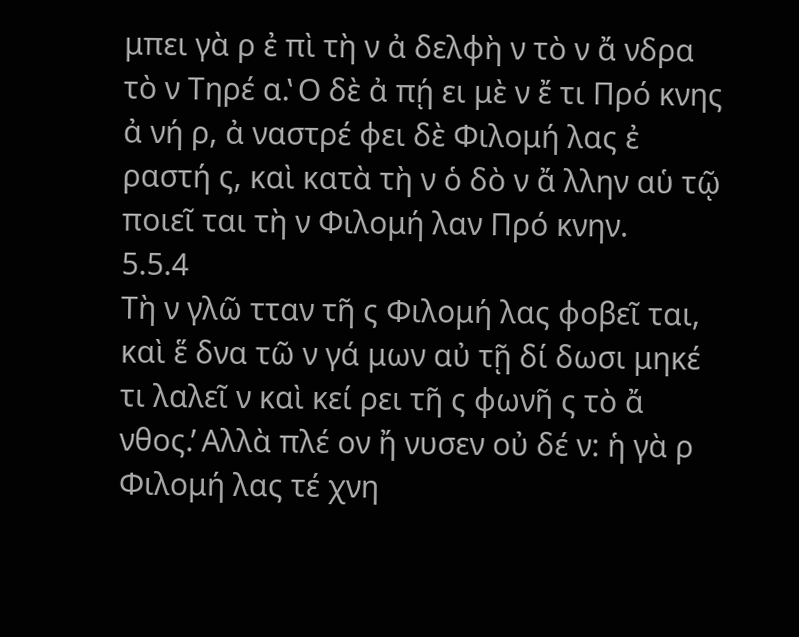μπει γὰ ρ ἐ πὶ τὴ ν ἀ δελφὴ ν τὸ ν ἄ νδρα τὸ ν Τηρέ α.̔ Ο δὲ ἀ πῄ ει μὲ ν ἔ τι Πρό κνης ἀ νή ρ, ἀ ναστρέ φει δὲ Φιλομή λας ἐ ραστή ς, καὶ κατὰ τὴ ν ὁ δὸ ν ἄ λλην αὑ τῷ ποιεῖ ται τὴ ν Φιλομή λαν Πρό κνην.
5.5.4
Τὴ ν γλῶ τταν τῆ ς Φιλομή λας φοβεῖ ται, καὶ ἕ δνα τῶ ν γά μων αὐ τῇ δί δωσι μηκέ τι λαλεῖ ν καὶ κεί ρει τῆ ς φωνῆ ς τὸ ἄ νθος.̓ Αλλὰ πλέ ον ἤ νυσεν οὐ δέ ν: ἡ γὰ ρ Φιλομή λας τέ χνη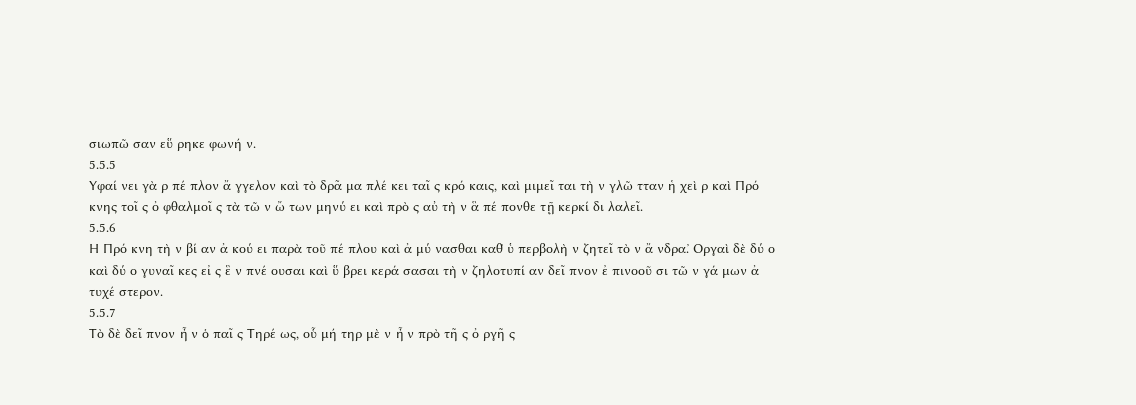σιωπῶ σαν εὕ ρηκε φωνή ν.
5.5.5
Υφαί νει γὰ ρ πέ πλον ἄ γγελον καὶ τὸ δρᾶ μα πλέ κει ταῖ ς κρό καις, καὶ μιμεῖ ται τὴ ν γλῶ τταν ἡ χεὶ ρ καὶ Πρό κνης τοῖ ς ὀ φθαλμοῖ ς τὰ τῶ ν ὤ των μηνύ ει καὶ πρὸ ς αὐ τὴ ν ἃ πέ πονθε τῇ κερκί δι λαλεῖ.
5.5.6
Η Πρό κνη τὴ ν βί αν ἀ κού ει παρὰ τοῦ πέ πλου καὶ ἀ μύ νασθαι καθ̓ ὑ περβολὴ ν ζητεῖ τὸ ν ἄ νδρα.̓ Οργαὶ δὲ δύ ο καὶ δύ ο γυναῖ κες εἰ ς ἓ ν πνέ ουσαι καὶ ὕ βρει κερά σασαι τὴ ν ζηλοτυπί αν δεῖ πνον ἐ πινοοῦ σι τῶ ν γά μων ἀ τυχέ στερον.
5.5.7
Τὸ δὲ δεῖ πνον ἦ ν ὁ παῖ ς Τηρέ ως, οὗ μή τηρ μὲ ν ἦ ν πρὸ τῆ ς ὀ ργῆ ς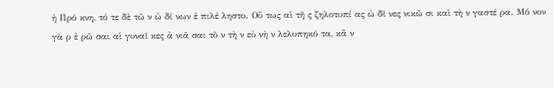ἡ Πρό κνη, τό τε δὲ τῶ ν ὠ δί νων ἐ πιλέ ληστο. Οὕ τως αἱ τῆ ς ζηλοτυπί ας ὠ δῖ νες νικῶ σι καὶ τὴ ν γαστέ ρα. Μό νον γὰ ρ ἐ ρῶ σαι αἱ γυναῖ κες ἀ νιᾶ σαι τὸ ν τὴ ν εὐ νὴ ν λελυπηκό τα, κἂ ν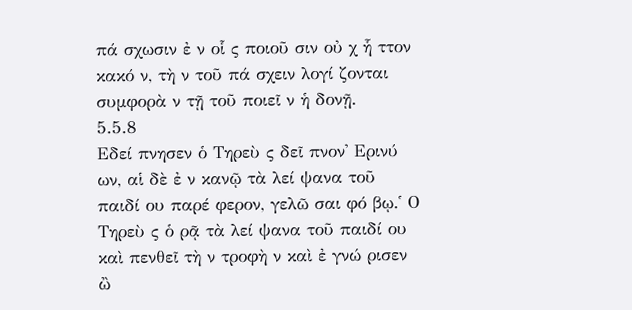πά σχωσιν ἐ ν οἷ ς ποιοῦ σιν οὐ χ ἧ ττον κακό ν, τὴ ν τοῦ πά σχειν λογί ζονται συμφορὰ ν τῇ τοῦ ποιεῖ ν ἡ δονῇ.
5.5.8
Εδεί πνησεν ὁ Τηρεὺ ς δεῖ πνον̓ Ερινύ ων, αἱ δὲ ἐ ν κανῷ τὰ λεί ψανα τοῦ παιδί ου παρέ φερον, γελῶ σαι φό βῳ.̔ Ο Τηρεὺ ς ὁ ρᾷ τὰ λεί ψανα τοῦ παιδί ου καὶ πενθεῖ τὴ ν τροφὴ ν καὶ ἐ γνώ ρισεν ὢ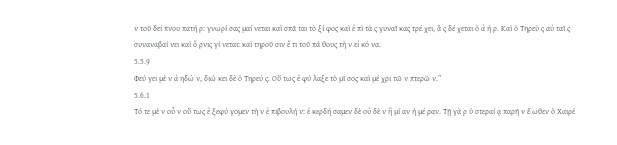ν τοῦ δεί πνου πατή ρ: γνωρί σας μαί νεται καὶ σπᾶ ται τὸ ξί φος καὶ ἐ πὶ τὰ ς γυναῖ κας τρέ χει, ἃ ς δέ χεται ὁ ἀ ή ρ. Καὶ ὁ Τηρεὺ ς αὐ ταῖ ς συναναβαί νει καὶ ὄ ρνις γί νεται: καὶ τηροῦ σιν ἔ τι τοῦ πά θους τὴ ν εἰ κό να.
5.5.9
Φεύ γει μὲ ν ἀ ηδώ ν, διώ κει δὲ ὁ Τηρεύ ς. Οὕ τως ἐ φύ λαξε τὸ μῖ σος καὶ μέ χρι τῶ ν πτερῶ ν.”
5.6.1
Τό τε μὲ ν οὖ ν οὕ τως ἐ ξεφύ γομεν τὴ ν ἐ πιβουλή ν: ἐ κερδή σαμεν δὲ οὐ δὲ ν ἢ μί αν ἡ μέ ραν. Τῇ γὰ ρ ὑ στεραί ᾳ παρῆ ν ἕ ωθεν ὁ Χαιρέ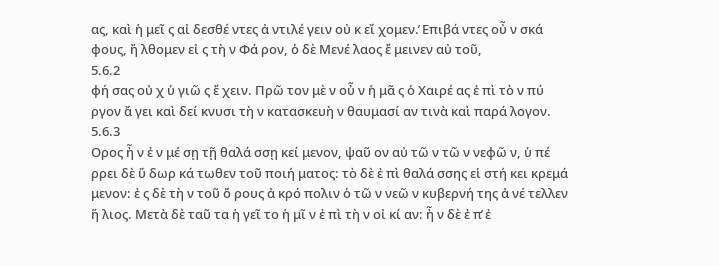ας, καὶ ἡ μεῖ ς αἰ δεσθέ ντες ἀ ντιλέ γειν οὐ κ εἴ χομεν.̓ Επιβά ντες οὖ ν σκά φους, ἤ λθομεν εἰ ς τὴ ν Φά ρον, ὁ δὲ Μενέ λαος ἔ μεινεν αὐ τοῦ,
5.6.2
φή σας οὐ χ ὑ γιῶ ς ἔ χειν. Πρῶ τον μὲ ν οὖ ν ἡ μᾶ ς ὁ Χαιρέ ας ἐ πὶ τὸ ν πύ ργον ἄ γει καὶ δεί κνυσι τὴ ν κατασκευὴ ν θαυμασί αν τινὰ καὶ παρά λογον.
5.6.3
Ορος ἦ ν ἐ ν μέ σῃ τῇ θαλά σσῃ κεί μενον, ψαῦ ον αὐ τῶ ν τῶ ν νεφῶ ν, ὑ πέ ρρει δὲ ὕ δωρ κά τωθεν τοῦ ποιή ματος: τὸ δὲ ἐ πὶ θαλά σσης εἱ στή κει κρεμά μενον: ἐ ς δὲ τὴ ν τοῦ ὄ ρους ἀ κρό πολιν ὁ τῶ ν νεῶ ν κυβερνή της ἀ νέ τελλεν ἥ λιος. Μετὰ δὲ ταῦ τα ἡ γεῖ το ἡ μῖ ν ἐ πὶ τὴ ν οἰ κί αν: ἦ ν δὲ ἐ π̓ ἐ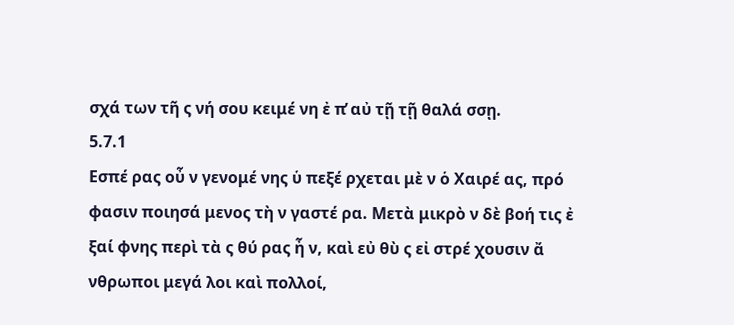σχά των τῆ ς νή σου κειμέ νη ἐ π̓ αὐ τῇ τῇ θαλά σσῃ.
5.7.1
Εσπέ ρας οὖ ν γενομέ νης ὑ πεξέ ρχεται μὲ ν ὁ Χαιρέ ας, πρό φασιν ποιησά μενος τὴ ν γαστέ ρα. Μετὰ μικρὸ ν δὲ βοή τις ἐ ξαί φνης περὶ τὰ ς θύ ρας ἦ ν, καὶ εὐ θὺ ς εἰ στρέ χουσιν ἄ νθρωποι μεγά λοι καὶ πολλοί,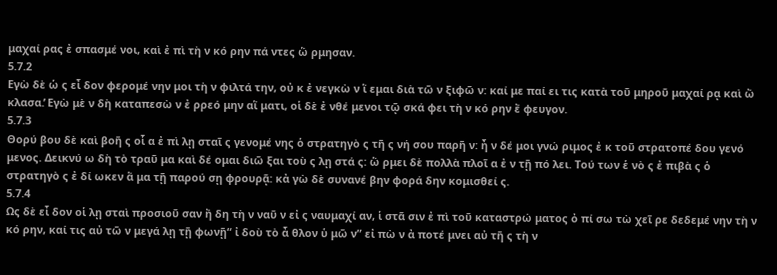μαχαί ρας ἐ σπασμέ νοι, καὶ ἐ πὶ τὴ ν κό ρην πά ντες ὥ ρμησαν.
5.7.2
Εγὼ δὲ ὡ ς εἶ δον φερομέ νην μοι τὴ ν φιλτά την, οὐ κ ἐ νεγκὼ ν ἵ εμαι διὰ τῶ ν ξιφῶ ν: καί με παί ει τις κατὰ τοῦ μηροῦ μαχαί ρᾳ καὶ ὤ κλασα.̓ Εγὼ μὲ ν δὴ καταπεσὼ ν ἐ ρρεό μην αἵ ματι, οἱ δὲ ἐ νθέ μενοι τῷ σκά φει τὴ ν κό ρην ἔ φευγον.
5.7.3
Θορύ βου δὲ καὶ βοῆ ς οἷ α ἐ πὶ λῃ σταῖ ς γενομέ νης ὁ στρατηγὸ ς τῆ ς νή σου παρῆ ν: ἦ ν δέ μοι γνώ ριμος ἐ κ τοῦ στρατοπέ δου γενό μενος. Δεικνύ ω δὴ τὸ τραῦ μα καὶ δέ ομαι διῶ ξαι τοὺ ς λῃ στά ς: ὥ ρμει δὲ πολλὰ πλοῖ α ἐ ν τῇ πό λει. Τού των ἑ νὸ ς ἐ πιβὰ ς ὁ στρατηγὸ ς ἐ δί ωκεν ἅ μα τῇ παρού σῃ φρουρᾷ: κἀ γὼ δὲ συνανέ βην φορά δην κομισθεί ς.
5.7.4
Ως δὲ εἶ δον οἱ λῃ σταὶ προσιοῦ σαν ἤ δη τὴ ν ναῦ ν εἰ ς ναυμαχί αν, ἱ στᾶ σιν ἐ πὶ τοῦ καταστρώ ματος ὀ πί σω τὼ χεῖ ρε δεδεμέ νην τὴ ν κό ρην, καί τις αὐ τῶ ν μεγά λῃ τῇ φωνῇ“ ἰ δοὺ τὸ ἆ θλον ὑ μῶ ν” εἰ πὼ ν ἀ ποτέ μνει αὐ τῆ ς τὴ ν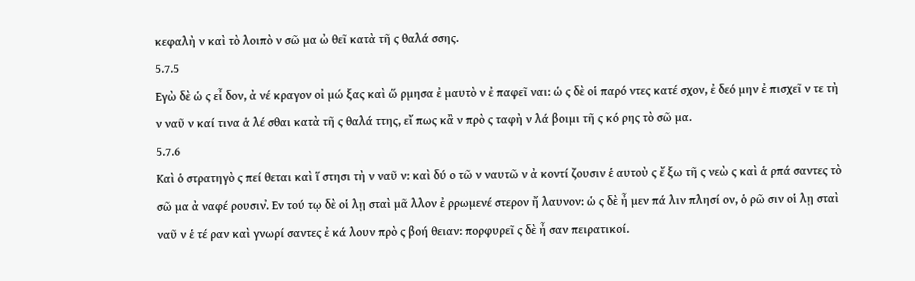κεφαλὴ ν καὶ τὸ λοιπὸ ν σῶ μα ὠ θεῖ κατὰ τῆ ς θαλά σσης.
5.7.5
Εγὼ δὲ ὡ ς εἶ δον, ἀ νέ κραγον οἰ μώ ξας καὶ ὥ ρμησα ἐ μαυτὸ ν ἐ παφεῖ ναι: ὡ ς δὲ οἱ παρό ντες κατέ σχον, ἐ δεό μην ἐ πισχεῖ ν τε τὴ ν ναῦ ν καί τινα ἁ λέ σθαι κατὰ τῆ ς θαλά ττης, εἴ πως κἂ ν πρὸ ς ταφὴ ν λά βοιμι τῆ ς κό ρης τὸ σῶ μα.
5.7.6
Καὶ ὁ στρατηγὸ ς πεί θεται καὶ ἵ στησι τὴ ν ναῦ ν: καὶ δύ ο τῶ ν ναυτῶ ν ἀ κοντί ζουσιν ἑ αυτοὺ ς ἔ ξω τῆ ς νεὼ ς καὶ ἁ ρπά σαντες τὸ σῶ μα ἀ ναφέ ρουσιν.̓ Εν τού τῳ δὲ οἱ λῃ σταὶ μᾶ λλον ἐ ρρωμενέ στερον ἤ λαυνον: ὡ ς δὲ ἦ μεν πά λιν πλησί ον, ὁ ρῶ σιν οἱ λῃ σταὶ ναῦ ν ἑ τέ ραν καὶ γνωρί σαντες ἐ κά λουν πρὸ ς βοή θειαν: πορφυρεῖ ς δὲ ἦ σαν πειρατικοί.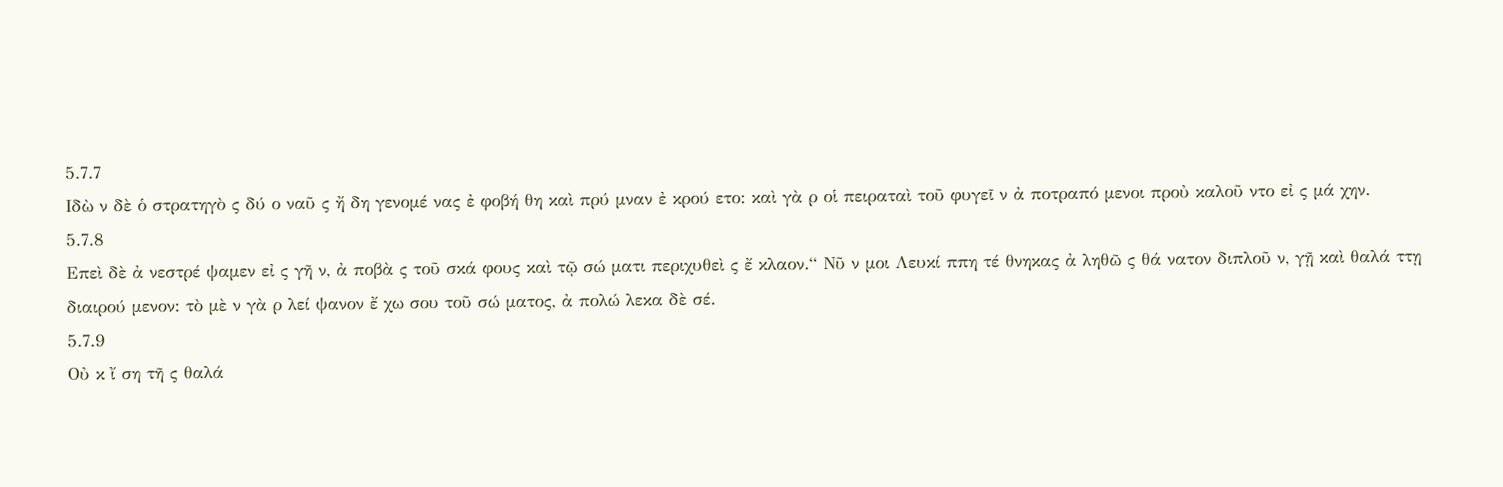5.7.7
Ιδὼ ν δὲ ὁ στρατηγὸ ς δύ ο ναῦ ς ἤ δη γενομέ νας ἐ φοβή θη καὶ πρύ μναν ἐ κρού ετο: καὶ γὰ ρ οἱ πειραταὶ τοῦ φυγεῖ ν ἀ ποτραπό μενοι προὐ καλοῦ ντο εἰ ς μά χην.
5.7.8
Επεὶ δὲ ἀ νεστρέ ψαμεν εἰ ς γῆ ν, ἀ ποβὰ ς τοῦ σκά φους καὶ τῷ σώ ματι περιχυθεὶ ς ἔ κλαον.“ Νῦ ν μοι Λευκί ππη τέ θνηκας ἀ ληθῶ ς θά νατον διπλοῦ ν, γῇ καὶ θαλά ττῃ διαιρού μενον: τὸ μὲ ν γὰ ρ λεί ψανον ἔ χω σου τοῦ σώ ματος, ἀ πολώ λεκα δὲ σέ.
5.7.9
Οὐ κ ἴ ση τῆ ς θαλά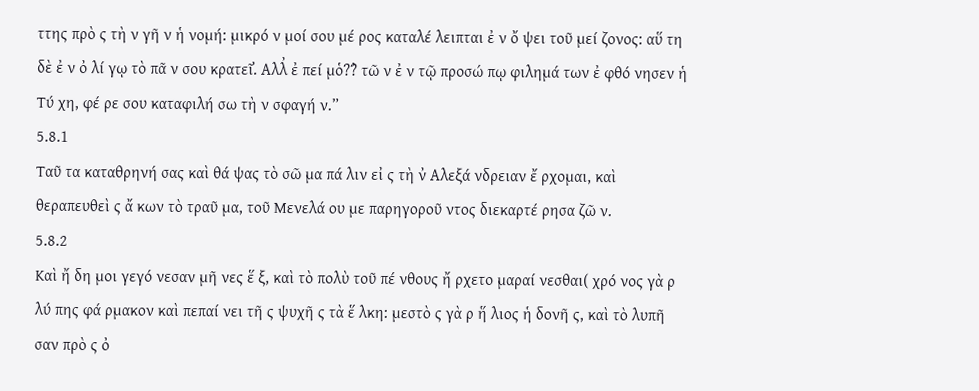ττης πρὸ ς τὴ ν γῆ ν ἡ νομή: μικρό ν μοί σου μέ ρος καταλέ λειπται ἐ ν ὄ ψει τοῦ μεί ζονος: αὕ τη δὲ ἐ ν ὀ λί γῳ τὸ πᾶ ν σου κρατεῖ.̓ Αλλ̓ ἐ πεί μὁ??̓ τῶ ν ἐ ν τῷ προσώ πῳ φιλημά των ἐ φθό νησεν ἡ Τύ χη, φέ ρε σου καταφιλή σω τὴ ν σφαγή ν.”
5.8.1
Ταῦ τα καταθρηνή σας καὶ θά ψας τὸ σῶ μα πά λιν εἰ ς τὴ ν̓ Αλεξά νδρειαν ἔ ρχομαι, καὶ θεραπευθεὶ ς ἄ κων τὸ τραῦ μα, τοῦ Μενελά ου με παρηγοροῦ ντος διεκαρτέ ρησα ζῶ ν.
5.8.2
Καὶ ἤ δη μοι γεγό νεσαν μῆ νες ἕ ξ, καὶ τὸ πολὺ τοῦ πέ νθους ἤ ρχετο μαραί νεσθαι( χρό νος γὰ ρ λύ πης φά ρμακον καὶ πεπαί νει τῆ ς ψυχῆ ς τὰ ἕ λκη: μεστὸ ς γὰ ρ ἥ λιος ἡ δονῆ ς, καὶ τὸ λυπῆ σαν πρὸ ς ὀ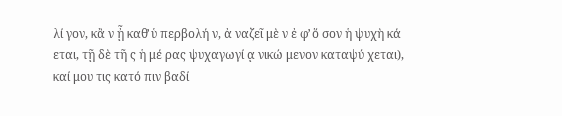λί γον, κἂ ν ᾖ καθ̓ ὑ περβολή ν, ἀ ναζεῖ μὲ ν ἐ φ̓ ὅ σον ἡ ψυχὴ κά εται, τῇ δὲ τῆ ς ἡ μέ ρας ψυχαγωγί ᾳ νικώ μενον καταψύ χεται), καί μου τις κατό πιν βαδί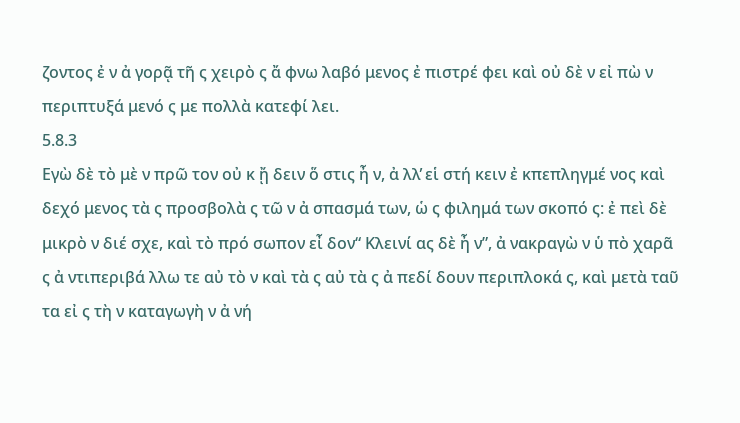ζοντος ἐ ν ἀ γορᾷ τῆ ς χειρὸ ς ἄ φνω λαβό μενος ἐ πιστρέ φει καὶ οὐ δὲ ν εἰ πὼ ν περιπτυξά μενό ς με πολλὰ κατεφί λει.
5.8.3
Εγὼ δὲ τὸ μὲ ν πρῶ τον οὐ κ ᾔ δειν ὅ στις ἦ ν, ἀ λλ̓ εἱ στή κειν ἐ κπεπληγμέ νος καὶ δεχό μενος τὰ ς προσβολὰ ς τῶ ν ἀ σπασμά των, ὡ ς φιλημά των σκοπό ς: ἐ πεὶ δὲ μικρὸ ν διέ σχε, καὶ τὸ πρό σωπον εἶ δον“ Κλεινί ας δὲ ἦ ν”, ἀ νακραγὼ ν ὑ πὸ χαρᾶ ς ἀ ντιπεριβά λλω τε αὐ τὸ ν καὶ τὰ ς αὐ τὰ ς ἀ πεδί δουν περιπλοκά ς, καὶ μετὰ ταῦ τα εἰ ς τὴ ν καταγωγὴ ν ἀ νή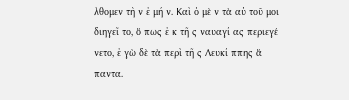λθομεν τὴ ν ἐ μή ν. Καὶ ὁ μὲ ν τὰ αὑ τοῦ μοι διηγεῖ το, ὅ πως ἐ κ τῆ ς ναυαγί ας περιεγέ νετο, ἐ γὼ δὲ τὰ περὶ τῆ ς Λευκί ππης ἅ παντα.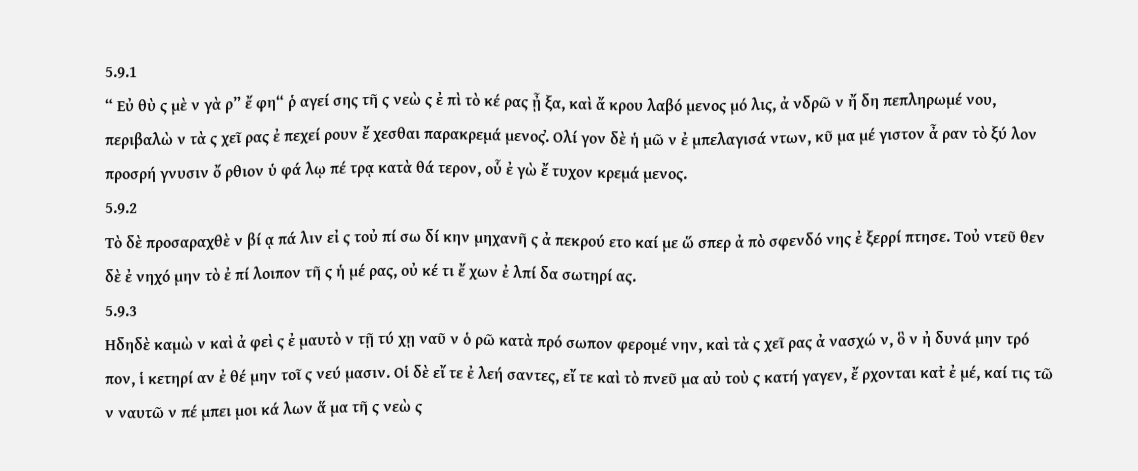5.9.1
“ Εὐ θὺ ς μὲ ν γὰ ρ” ἔ φη“ ῥ αγεί σης τῆ ς νεὼ ς ἐ πὶ τὸ κέ ρας ᾖ ξα, καὶ ἄ κρου λαβό μενος μό λις, ἀ νδρῶ ν ἤ δη πεπληρωμέ νου, περιβαλὼ ν τὰ ς χεῖ ρας ἐ πεχεί ρουν ἔ χεσθαι παρακρεμά μενος.̓ Ολί γον δὲ ἡ μῶ ν ἐ μπελαγισά ντων, κῦ μα μέ γιστον ἆ ραν τὸ ξύ λον προσρή γνυσιν ὄ ρθιον ὑ φά λῳ πέ τρᾳ κατὰ θά τερον, οὗ ἐ γὼ ἔ τυχον κρεμά μενος.
5.9.2
Τὸ δὲ προσαραχθὲ ν βί ᾳ πά λιν εἰ ς τοὐ πί σω δί κην μηχανῆ ς ἀ πεκρού ετο καί με ὥ σπερ ἀ πὸ σφενδό νης ἐ ξερρί πτησε. Τοὐ ντεῦ θεν δὲ ἐ νηχό μην τὸ ἐ πί λοιπον τῆ ς ἡ μέ ρας, οὐ κέ τι ἔ χων ἐ λπί δα σωτηρί ας.
5.9.3
Ηδηδὲ καμὼ ν καὶ ἀ φεὶ ς ἐ μαυτὸ ν τῇ τύ χῃ ναῦ ν ὁ ρῶ κατὰ πρό σωπον φερομέ νην, καὶ τὰ ς χεῖ ρας ἀ νασχώ ν, ὃ ν ἠ δυνά μην τρό πον, ἱ κετηρί αν ἐ θέ μην τοῖ ς νεύ μασιν. Οἱ δὲ εἴ τε ἐ λεή σαντες, εἴ τε καὶ τὸ πνεῦ μα αὐ τοὺ ς κατή γαγεν, ἔ ρχονται κατ̓ ἐ μέ, καί τις τῶ ν ναυτῶ ν πέ μπει μοι κά λων ἅ μα τῆ ς νεὼ ς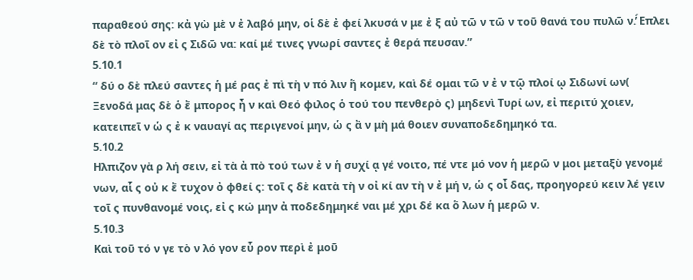παραθεού σης: κἀ γὼ μὲ ν ἐ λαβό μην, οἱ δὲ ἐ φεί λκυσά ν με ἐ ξ αὐ τῶ ν τῶ ν τοῦ θανά του πυλῶ ν.̓́ Επλει δὲ τὸ πλοῖ ον εἰ ς Σιδῶ να: καί μέ τινες γνωρί σαντες ἐ θερά πευσαν.”
5.10.1
“ δύ ο δὲ πλεύ σαντες ἡ μέ ρας ἐ πὶ τὴ ν πό λιν ἥ κομεν, καὶ δέ ομαι τῶ ν ἐ ν τῷ πλοί ῳ Σιδωνί ων( Ξενοδά μας δὲ ὁ ἔ μπορος ἦ ν καὶ Θεό φιλος ὁ τού του πενθερὸ ς) μηδενὶ Τυρί ων, εἰ περιτύ χοιεν, κατειπεῖ ν ὡ ς ἐ κ ναυαγί ας περιγενοί μην, ὡ ς ἂ ν μὴ μά θοιεν συναποδεδημηκό τα.
5.10.2
Ηλπιζον γὰ ρ λή σειν, εἰ τὰ ἀ πὸ τού των ἐ ν ἡ συχί ᾳ γέ νοιτο, πέ ντε μό νον ἡ μερῶ ν μοι μεταξὺ γενομέ νων, αἷ ς οὐ κ ἔ τυχον ὀ φθεί ς: τοῖ ς δὲ κατὰ τὴ ν οἰ κί αν τὴ ν ἐ μή ν, ὡ ς οἶ δας, προηγορεύ κειν λέ γειν τοῖ ς πυνθανομέ νοις, εἰ ς κώ μην ἀ ποδεδημηκέ ναι μέ χρι δέ κα ὅ λων ἡ μερῶ ν.
5.10.3
Καὶ τοῦ τό ν γε τὸ ν λό γον εὗ ρον περὶ ἐ μοῦ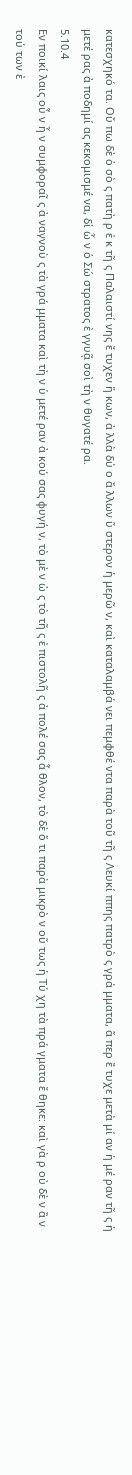κατεσχηκό τα. Οὔ πω δὲ ὁ σὸ ς πατὴ ρ ἐ κ τῆ ς Παλαιστί νης ἔ τυχεν ἥ κων, ἀ λλὰ δύ ο ἄ λλων ὕ στερον ἡ μερῶ ν, καὶ καταλαμβά νει πεμφθέ ντα παρὰ τοῦ τῆ ς Λευκί ππης πατρὸ ς γρά μματα, ἅ περ ἔ τυχε μετὰ μί αν ἡ μέ ραν τῆ ς ἡ μετέ ρας ἀ ποδημί ας κεκομισμέ να, δἰ ὧ ν ὁ Σώ στρατος ἐ γγυᾷ σοὶ τὴ ν θυγατέ ρα.
5.10.4
Εν ποικί λαις οὖ ν ἦ ν συμφοραῖ ς ἀ ναγνοὺ ς τὰ γρά μματα καὶ τὴ ν ὑ μετέ ραν ἀ κού σας φυγή ν, τὸ μὲ ν ὡ ς τὸ τῆ ς ἐ πιστολῆ ς ἀ πολέ σας ἆ θλον, τὸ δὲ ὅ τι παρὰ μικρὸ ν οὕ τως ἡ Τύ χη τὰ πρά γματα ἔ θηκε: καὶ γὰ ρ οὐ δὲ ν ἂ ν τού των ἐ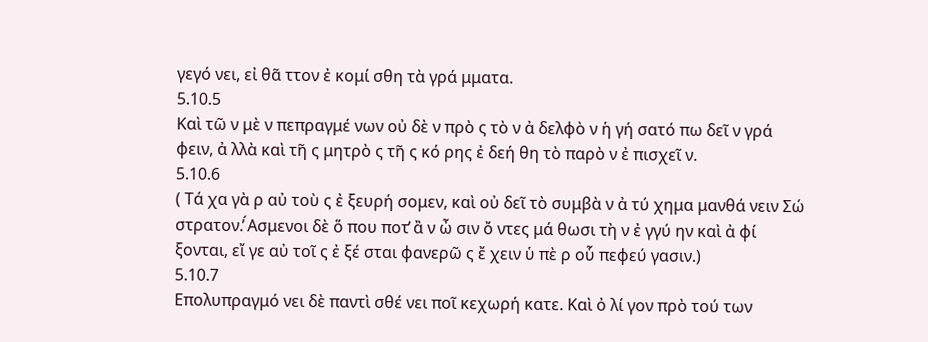γεγό νει, εἰ θᾶ ττον ἐ κομί σθη τὰ γρά μματα.
5.10.5
Καὶ τῶ ν μὲ ν πεπραγμέ νων οὐ δὲ ν πρὸ ς τὸ ν ἀ δελφὸ ν ἡ γή σατό πω δεῖ ν γρά φειν, ἀ λλὰ καὶ τῆ ς μητρὸ ς τῆ ς κό ρης ἐ δεή θη τὸ παρὸ ν ἐ πισχεῖ ν.
5.10.6
( Τά χα γὰ ρ αὐ τοὺ ς ἐ ξευρή σομεν, καὶ οὐ δεῖ τὸ συμβὰ ν ἀ τύ χημα μανθά νειν Σώ στρατον.̓́ Ασμενοι δὲ ὅ που ποτ̓ ἂ ν ὦ σιν ὄ ντες μά θωσι τὴ ν ἐ γγύ ην καὶ ἀ φί ξονται, εἴ γε αὐ τοῖ ς ἐ ξέ σται φανερῶ ς ἔ χειν ὑ πὲ ρ οὗ πεφεύ γασιν.)
5.10.7
Επολυπραγμό νει δὲ παντὶ σθέ νει ποῖ κεχωρή κατε. Καὶ ὀ λί γον πρὸ τού των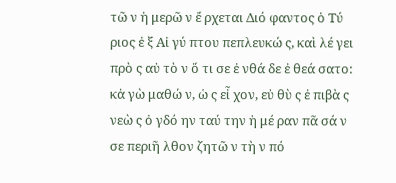τῶ ν ἡ μερῶ ν ἔ ρχεται Διό φαντος ὁ Τύ ριος ἐ ξ Αἰ γύ πτου πεπλευκώ ς, καὶ λέ γει πρὸ ς αὐ τὸ ν ὅ τι σε ἐ νθά δε ἐ θεά σατο: κἀ γὼ μαθώ ν, ὡ ς εἶ χον, εὐ θὺ ς ἐ πιβὰ ς νεὼ ς ὀ γδό ην ταύ την ἡ μέ ραν πᾶ σά ν σε περιῆ λθον ζητῶ ν τὴ ν πό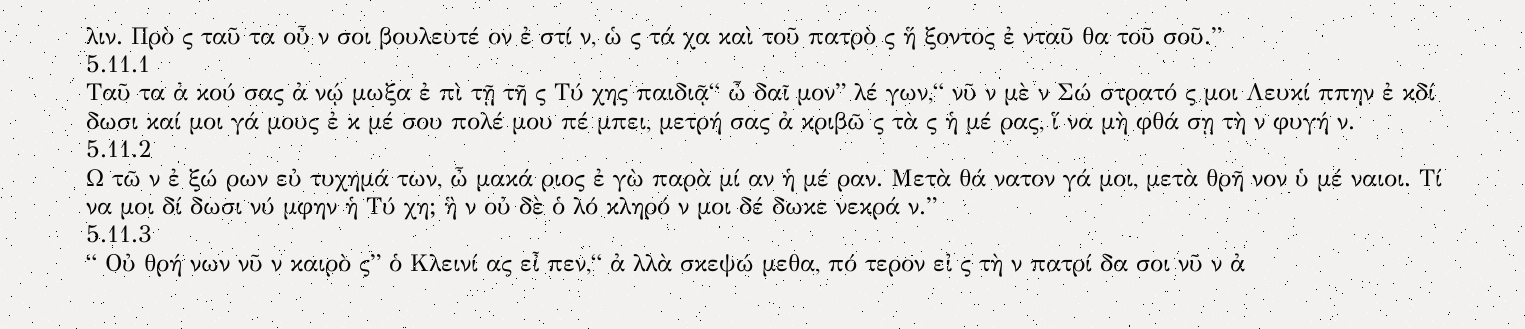λιν. Πρὸ ς ταῦ τα οὖ ν σοι βουλευτέ ον ἐ στί ν, ὡ ς τά χα καὶ τοῦ πατρὸ ς ἥ ξοντος ἐ νταῦ θα τοῦ σοῦ.”
5.11.1
Ταῦ τα ἀ κού σας ἀ νῴ μωξα ἐ πὶ τῇ τῆ ς Τύ χης παιδιᾷ“ ὦ δαῖ μον” λέ γων,“ νῦ ν μὲ ν Σώ στρατό ς μοι Λευκί ππην ἐ κδί δωσι καί μοι γά μους ἐ κ μέ σου πολέ μου πέ μπει, μετρή σας ἀ κριβῶ ς τὰ ς ἡ μέ ρας, ἵ να μὴ φθά σῃ τὴ ν φυγή ν.
5.11.2
Ω τῶ ν ἐ ξώ ρων εὐ τυχημά των, ὦ μακά ριος ἐ γὼ παρὰ μί αν ἡ μέ ραν. Μετὰ θά νατον γά μοι, μετὰ θρῆ νον ὑ μέ ναιοι. Τί να μοι δί δωσι νύ μφην ἡ Τύ χη; ἣ ν οὐ δὲ ὁ λό κληρό ν μοι δέ δωκε νεκρά ν.”
5.11.3
“ Οὐ θρή νων νῦ ν καιρὸ ς” ὁ Κλεινί ας εἶ πεν,“ ἀ λλὰ σκεψώ μεθα, πό τερον εἰ ς τὴ ν πατρί δα σοι νῦ ν ἀ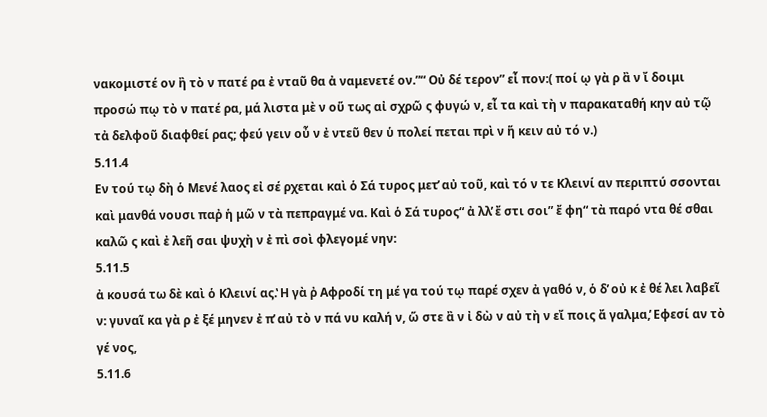νακομιστέ ον ἢ τὸ ν πατέ ρα ἐ νταῦ θα ἀ ναμενετέ ον.”“ Οὐ δέ τερον” εἶ πον:( ποί ῳ γὰ ρ ἂ ν ἴ δοιμι προσώ πῳ τὸ ν πατέ ρα, μά λιστα μὲ ν οὕ τως αἰ σχρῶ ς φυγώ ν, εἶ τα καὶ τὴ ν παρακαταθή κην αὐ τῷ τἀ δελφοῦ διαφθεί ρας; φεύ γειν οὖ ν ἐ ντεῦ θεν ὑ πολεί πεται πρὶ ν ἥ κειν αὐ τό ν.)
5.11.4
Εν τού τῳ δὴ ὁ Μενέ λαος εἰ σέ ρχεται καὶ ὁ Σά τυρος μετ̓ αὐ τοῦ, καὶ τό ν τε Κλεινί αν περιπτύ σσονται καὶ μανθά νουσι παῤ ἡ μῶ ν τὰ πεπραγμέ να. Καὶ ὁ Σά τυρος“ ἀ λλ̓ ἔ στι σοι” ἔ φη“ τὰ παρό ντα θέ σθαι καλῶ ς καὶ ἐ λεῆ σαι ψυχὴ ν ἐ πὶ σοὶ φλεγομέ νην:
5.11.5
ἀ κουσά τω δὲ καὶ ὁ Κλεινί ας.̔ Η γὰ ῤ Αφροδί τη μέ γα τού τῳ παρέ σχεν ἀ γαθό ν, ὁ δ̓ οὐ κ ἐ θέ λει λαβεῖ ν: γυναῖ κα γὰ ρ ἐ ξέ μηνεν ἐ π̓ αὐ τὸ ν πά νυ καλή ν, ὥ στε ἂ ν ἰ δὼ ν αὐ τὴ ν εἴ ποις ἄ γαλμα,̓ Εφεσί αν τὸ γέ νος,
5.11.6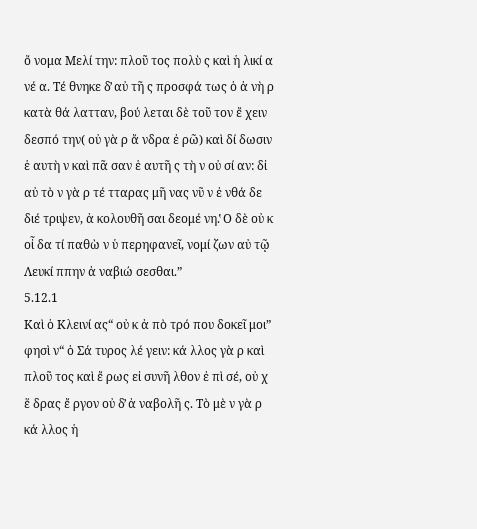ὄ νομα Μελί την: πλοῦ τος πολὺ ς καὶ ἡ λικί α νέ α. Τέ θνηκε δ̓ αὐ τῆ ς προσφά τως ὁ ἀ νὴ ρ κατὰ θά λατταν, βού λεται δὲ τοῦ τον ἔ χειν δεσπό την( οὐ γὰ ρ ἄ νδρα ἐ ρῶ) καὶ δί δωσιν ἑ αυτὴ ν καὶ πᾶ σαν ἑ αυτῆ ς τὴ ν οὐ σί αν: δἰ αὐ τὸ ν γὰ ρ τέ τταρας μῆ νας νῦ ν ἐ νθά δε διέ τριψεν, ἀ κολουθῆ σαι δεομέ νη.̔ Ο δὲ οὐ κ οἶ δα τί παθὼ ν ὑ περηφανεῖ, νομί ζων αὐ τῷ Λευκί ππην ἀ ναβιώ σεσθαι.”
5.12.1
Καὶ ὁ Κλεινί ας“ οὐ κ ἀ πὸ τρό που δοκεῖ μοι” φησὶ ν“ ὁ Σά τυρος λέ γειν: κά λλος γὰ ρ καὶ πλοῦ τος καὶ ἔ ρως εἰ συνῆ λθον ἐ πὶ σέ, οὐ χ ἕ δρας ἔ ργον οὐ δ̓ ἀ ναβολῆ ς. Τὸ μὲ ν γὰ ρ κά λλος ἡ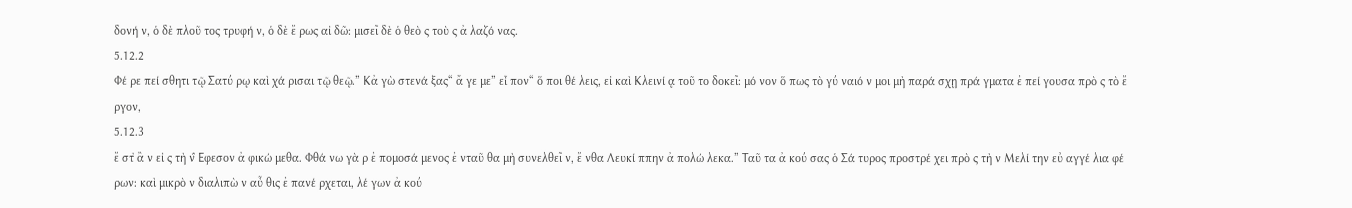δονή ν, ὁ δὲ πλοῦ τος τρυφή ν, ὁ δὲ ἔ ρως αἰ δῶ: μισεῖ δὲ ὁ θεὸ ς τοὺ ς ἀ λαζό νας.
5.12.2
Φέ ρε πεί σθητι τῷ Σατύ ρῳ καὶ χά ρισαι τῷ θεῷ.” Κἀ γὼ στενά ξας“ ἄ γε με” εἶ πον“ ὅ ποι θέ λεις, εἰ καὶ Κλεινί ᾳ τοῦ το δοκεῖ: μό νον ὅ πως τὸ γύ ναιό ν μοι μὴ παρά σχῃ πρά γματα ἐ πεί γουσα πρὸ ς τὸ ἔ ργον,
5.12.3
ἔ στ̓ ἂ ν εἰ ς τὴ ν̓́ Εφεσον ἀ φικώ μεθα. Φθά νω γὰ ρ ἐ πομοσά μενος ἐ νταῦ θα μὴ συνελθεῖ ν, ἔ νθα Λευκί ππην ἀ πολώ λεκα.” Ταῦ τα ἀ κού σας ὁ Σά τυρος προστρέ χει πρὸ ς τὴ ν Μελί την εὐ αγγέ λια φέ ρων: καὶ μικρὸ ν διαλιπὼ ν αὖ θις ἐ πανέ ρχεται, λέ γων ἀ κού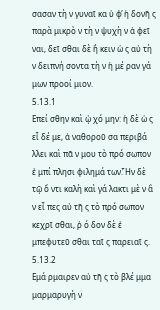σασαν τὴ ν γυναῖ κα ὑ φ̓ ἡ δονῆ ς παρὰ μικρὸ ν τὴ ν ψυχὴ ν ἀ φεῖ ναι, δεῖ σθαι δὲ ἥ κειν ὡ ς αὐ τὴ ν δειπνή σοντα τὴ ν ἡ μέ ραν γά μων προοί μιον.
5.13.1
Επεί σθην καὶ ᾠ χό μην: ἡ δὲ ὡ ς εἶ δέ με, ἀ ναθοροῦ σα περιβά λλει καὶ πᾶ ν μου τὸ πρό σωπον ἐ μπί πλησι φιλημά των.̓͂ Ην δὲ τῷ ὄ ντι καλὴ καὶ γά λακτι μὲ ν ἂ ν εἶ πες αὐ τῆ ς τὸ πρό σωπον κεχρῖ σθαι, ῥ ό δον δὲ ἐ μπεφυτεῦ σθαι ταῖ ς παρειαῖ ς.
5.13.2
Εμά ρμαιρεν αὐ τῆ ς τὸ βλέ μμα μαρμαρυγὴ ν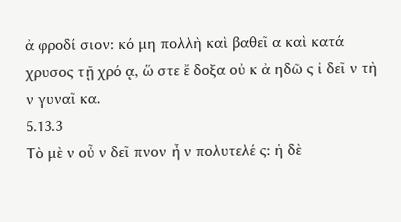ἀ φροδί σιον: κό μη πολλὴ καὶ βαθεῖ α καὶ κατά χρυσος τῇ χρό ᾳ, ὥ στε ἔ δοξα οὐ κ ἀ ηδῶ ς ἰ δεῖ ν τὴ ν γυναῖ κα.
5.13.3
Τὸ μὲ ν οὖ ν δεῖ πνον ἦ ν πολυτελέ ς: ἡ δὲ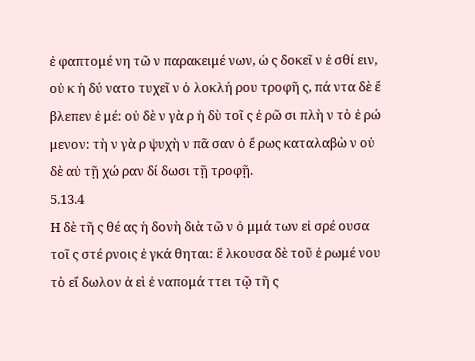ἐ φαπτομέ νη τῶ ν παρακειμέ νων, ὡ ς δοκεῖ ν ἐ σθί ειν, οὐ κ ἠ δύ νατο τυχεῖ ν ὁ λοκλή ρου τροφῆ ς, πά ντα δὲ ἔ βλεπεν ἐ μέ: οὐ δὲ ν γὰ ρ ἡ δὺ τοῖ ς ἐ ρῶ σι πλὴ ν τὸ ἐ ρώ μενον: τὴ ν γὰ ρ ψυχὴ ν πᾶ σαν ὁ ἔ ρως καταλαβὼ ν οὐ δὲ αὐ τῇ χώ ραν δί δωσι τῇ τροφῇ.
5.13.4
Η δὲ τῆ ς θέ ας ἡ δονὴ διὰ τῶ ν ὀ μμά των εἰ σρέ ουσα τοῖ ς στέ ρνοις ἐ γκά θηται: ἕ λκουσα δὲ τοῦ ἐ ρωμέ νου τὸ εἴ δωλον ἀ εὶ ἐ ναπομά ττει τῷ τῆ ς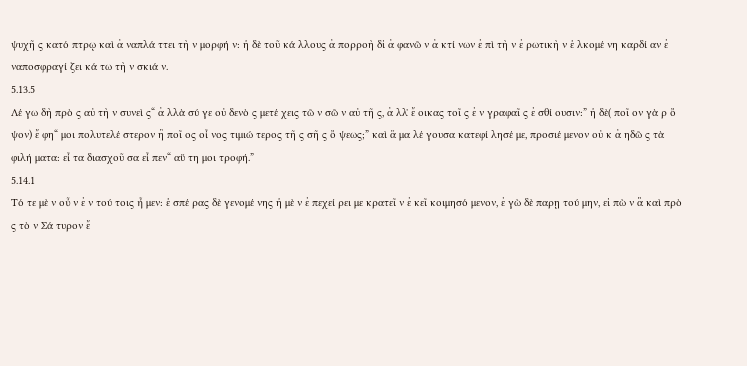ψυχῆ ς κατό πτρῳ καὶ ἀ ναπλά ττει τὴ ν μορφή ν: ἡ δὲ τοῦ κά λλους ἀ πορροὴ δἰ ἀ φανῶ ν ἀ κτί νων ἐ πὶ τὴ ν ἐ ρωτικὴ ν ἑ λκομέ νη καρδί αν ἐ ναποσφραγί ζει κά τω τὴ ν σκιά ν.
5.13.5
Λέ γω δὴ πρὸ ς αὐ τὴ ν συνεὶ ς“ ἀ λλὰ σύ γε οὐ δενὸ ς μετέ χεις τῶ ν σῶ ν αὐ τῆ ς, ἀ λλ̓ ἔ οικας τοῖ ς ἐ ν γραφαῖ ς ἐ σθί ουσιν:” ἡ δὲ( ποῖ ον γὰ ρ ὄ ψον) ἔ φη“ μοι πολυτελέ στερον ἢ ποῖ ος οἶ νος τιμιώ τερος τῆ ς σῆ ς ὄ ψεως;” καὶ ἅ μα λέ γουσα κατεφί λησέ με, προσιέ μενον οὐ κ ἀ ηδῶ ς τὰ φιλή ματα: εἶ τα διασχοῦ σα εἶ πεν“ αὕ τη μοι τροφή.”
5.14.1
Τό τε μὲ ν οὖ ν ἐ ν τού τοις ἦ μεν: ἑ σπέ ρας δὲ γενομέ νης ἡ μὲ ν ἐ πεχεί ρει με κρατεῖ ν ἐ κεῖ κοιμησό μενον, ἐ γὼ δὲ παρῃ τού μην, εἰ πὼ ν ἃ καὶ πρὸ ς τὸ ν Σά τυρον ἔ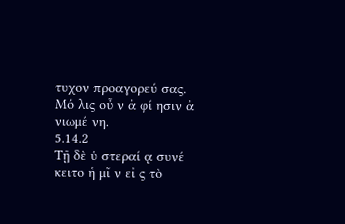τυχον προαγορεύ σας. Μό λις οὖ ν ἀ φί ησιν ἀ νιωμέ νη.
5.14.2
Τῇ δὲ ὑ στεραί ᾳ συνέ κειτο ἡ μῖ ν εἰ ς τὸ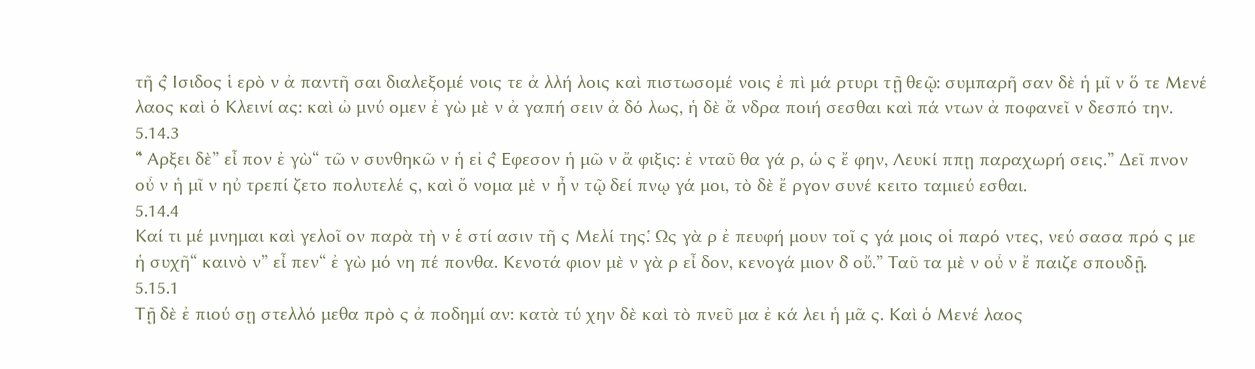τῆ ς̓́ Ισιδος ἱ ερὸ ν ἀ παντῆ σαι διαλεξομέ νοις τε ἀ λλή λοις καὶ πιστωσομέ νοις ἐ πὶ μά ρτυρι τῇ θεῷ: συμπαρῆ σαν δὲ ἡ μῖ ν ὅ τε Μενέ λαος καὶ ὁ Κλεινί ας: καὶ ὠ μνύ ομεν ἐ γὼ μὲ ν ἀ γαπή σειν ἀ δό λως, ἡ δὲ ἄ νδρα ποιή σεσθαι καὶ πά ντων ἀ ποφανεῖ ν δεσπό την.
5.14.3
“̓́ Αρξει δὲ” εἶ πον ἐ γὼ“ τῶ ν συνθηκῶ ν ἡ εἰ ς̓́ Εφεσον ἡ μῶ ν ἄ φιξις: ἐ νταῦ θα γά ρ, ὡ ς ἔ φην, Λευκί ππῃ παραχωρή σεις.” Δεῖ πνον οὖ ν ἡ μῖ ν ηὐ τρεπί ζετο πολυτελέ ς, καὶ ὄ νομα μὲ ν ἦ ν τῷ δεί πνῳ γά μοι, τὸ δὲ ἔ ργον συνέ κειτο ταμιεύ εσθαι.
5.14.4
Καί τι μέ μνημαι καὶ γελοῖ ον παρὰ τὴ ν ἑ στί ασιν τῆ ς Μελί της.̔ Ως γὰ ρ ἐ πευφή μουν τοῖ ς γά μοις οἱ παρό ντες, νεύ σασα πρό ς με ἡ συχῆ“ καινὸ ν” εἶ πεν“ ἐ γὼ μό νη πέ πονθα. Κενοτά φιον μὲ ν γὰ ρ εἶ δον, κενογά μιον δ̓ οὔ.” Ταῦ τα μὲ ν οὖ ν ἔ παιζε σπουδῇ.
5.15.1
Τῇ δὲ ἐ πιού σῃ στελλό μεθα πρὸ ς ἀ ποδημί αν: κατὰ τύ χην δὲ καὶ τὸ πνεῦ μα ἐ κά λει ἡ μᾶ ς. Καὶ ὁ Μενέ λαος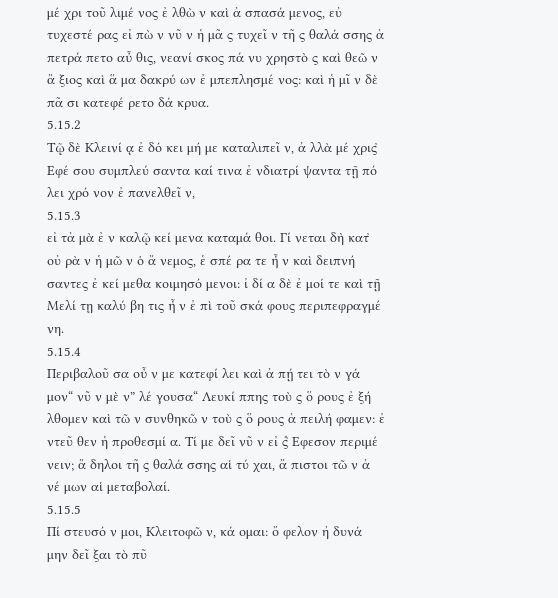μέ χρι τοῦ λιμέ νος ἐ λθὼ ν καὶ ἀ σπασά μενος, εὐ τυχεστέ ρας εἰ πὼ ν νῦ ν ἡ μᾶ ς τυχεῖ ν τῆ ς θαλά σσης ἀ πετρά πετο αὖ θις, νεανί σκος πά νυ χρηστὸ ς καὶ θεῶ ν ἄ ξιος καὶ ἅ μα δακρύ ων ἐ μπεπλησμέ νος: καὶ ἡ μῖ ν δὲ πᾶ σι κατεφέ ρετο δά κρυα.
5.15.2
Τῷ δὲ Κλεινί ᾳ ἐ δό κει μή με καταλιπεῖ ν, ἀ λλὰ μέ χρις̓ Εφέ σου συμπλεύ σαντα καί τινα ἐ νδιατρί ψαντα τῇ πό λει χρό νον ἐ πανελθεῖ ν,
5.15.3
εἰ τἀ μὰ ἐ ν καλῷ κεί μενα καταμά θοι. Γί νεται δὴ κατ̓ οὐ ρὰ ν ἡ μῶ ν ὁ ἄ νεμος, ἑ σπέ ρα τε ἦ ν καὶ δειπνή σαντες ἐ κεί μεθα κοιμησό μενοι: ἰ δί α δὲ ἐ μοί τε καὶ τῇ Μελί τῃ καλύ βη τις ἦ ν ἐ πὶ τοῦ σκά φους περιπεφραγμέ νη.
5.15.4
Περιβαλοῦ σα οὖ ν με κατεφί λει καὶ ἀ πῄ τει τὸ ν γά μον“ νῦ ν μὲ ν” λέ γουσα“ Λευκί ππης τοὺ ς ὅ ρους ἐ ξή λθομεν καὶ τῶ ν συνθηκῶ ν τοὺ ς ὅ ρους ἀ πειλή φαμεν: ἐ ντεῦ θεν ἡ προθεσμί α. Τί με δεῖ νῦ ν εἰ ς̓́ Εφεσον περιμέ νειν; ἄ δηλοι τῆ ς θαλά σσης αἱ τύ χαι, ἄ πιστοι τῶ ν ἀ νέ μων αἱ μεταβολαί.
5.15.5
Πί στευσό ν μοι, Κλειτοφῶ ν, κά ομαι: ὄ φελον ἠ δυνά μην δεῖ ξαι τὸ πῦ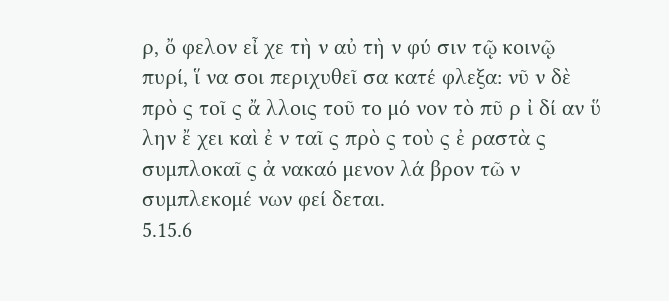ρ, ὄ φελον εἶ χε τὴ ν αὐ τὴ ν φύ σιν τῷ κοινῷ πυρί, ἵ να σοι περιχυθεῖ σα κατέ φλεξα: νῦ ν δὲ πρὸ ς τοῖ ς ἄ λλοις τοῦ το μό νον τὸ πῦ ρ ἰ δί αν ὕ λην ἔ χει καὶ ἐ ν ταῖ ς πρὸ ς τοὺ ς ἐ ραστὰ ς συμπλοκαῖ ς ἀ νακαό μενον λά βρον τῶ ν συμπλεκομέ νων φεί δεται.
5.15.6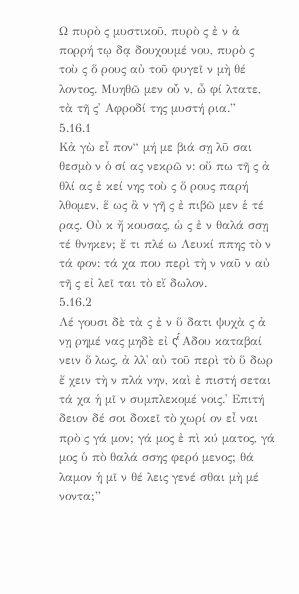Ω πυρὸ ς μυστικοῦ, πυρὸ ς ἐ ν ἀ πορρή τῳ δᾳ δουχουμέ νου, πυρὸ ς τοὺ ς ὅ ρους αὐ τοῦ φυγεῖ ν μὴ θέ λοντος. Μυηθῶ μεν οὖ ν, ὦ φί λτατε, τὰ τῆ ς̓ Αφροδί της μυστή ρια.”
5.16.1
Κἀ γὼ εἶ πον“ μή με βιά σῃ λῦ σαι θεσμὸ ν ὁ σί ας νεκρῶ ν: οὔ πω τῆ ς ἀ θλί ας ἐ κεί νης τοὺ ς ὅ ρους παρή λθομεν, ἕ ως ἂ ν γῆ ς ἐ πιβῶ μεν ἑ τέ ρας. Οὐ κ ἤ κουσας, ὡ ς ἐ ν θαλά σσῃ τέ θνηκεν; ἔ τι πλέ ω Λευκί ππης τὸ ν τά φον: τά χα που περὶ τὴ ν ναῦ ν αὐ τῆ ς εἰ λεῖ ται τὸ εἴ δωλον.
5.16.2
Λέ γουσι δὲ τὰ ς ἐ ν ὕ δατι ψυχὰ ς ἀ νῃ ρημέ νας μηδὲ εἰ ς̔́ Αδου καταβαί νειν ὅ λως, ἀ λλ̓ αὐ τοῦ περὶ τὸ ὕ δωρ ἔ χειν τὴ ν πλά νην, καὶ ἐ πιστή σεται τά χα ἡ μῖ ν συμπλεκομέ νοις.̓ Επιτή δειον δέ σοι δοκεῖ τὸ χωρί ον εἶ ναι πρὸ ς γά μον; γά μος ἐ πὶ κύ ματος, γά μος ὑ πὸ θαλά σσης φερό μενος; θά λαμον ἡ μῖ ν θέ λεις γενέ σθαι μὴ μέ νοντα;”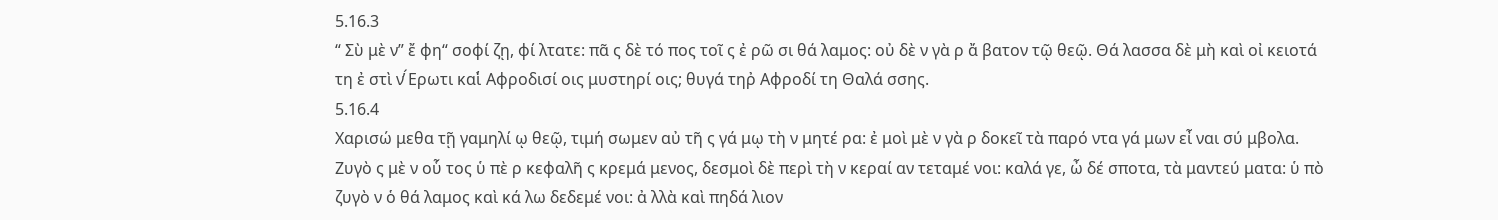5.16.3
“ Σὺ μὲ ν” ἔ φη“ σοφί ζῃ, φί λτατε: πᾶ ς δὲ τό πος τοῖ ς ἐ ρῶ σι θά λαμος: οὐ δὲ ν γὰ ρ ἄ βατον τῷ θεῷ. Θά λασσα δὲ μὴ καὶ οἰ κειοτά τη ἐ στὶ ν̓́ Ερωτι καὶ̓ Αφροδισί οις μυστηρί οις; θυγά τηῤ Αφροδί τη Θαλά σσης.
5.16.4
Χαρισώ μεθα τῇ γαμηλί ῳ θεῷ, τιμή σωμεν αὐ τῆ ς γά μῳ τὴ ν μητέ ρα: ἐ μοὶ μὲ ν γὰ ρ δοκεῖ τὰ παρό ντα γά μων εἶ ναι σύ μβολα. Ζυγὸ ς μὲ ν οὗ τος ὑ πὲ ρ κεφαλῆ ς κρεμά μενος, δεσμοὶ δὲ περὶ τὴ ν κεραί αν τεταμέ νοι: καλά γε, ὦ δέ σποτα, τὰ μαντεύ ματα: ὑ πὸ ζυγὸ ν ὁ θά λαμος καὶ κά λω δεδεμέ νοι: ἀ λλὰ καὶ πηδά λιον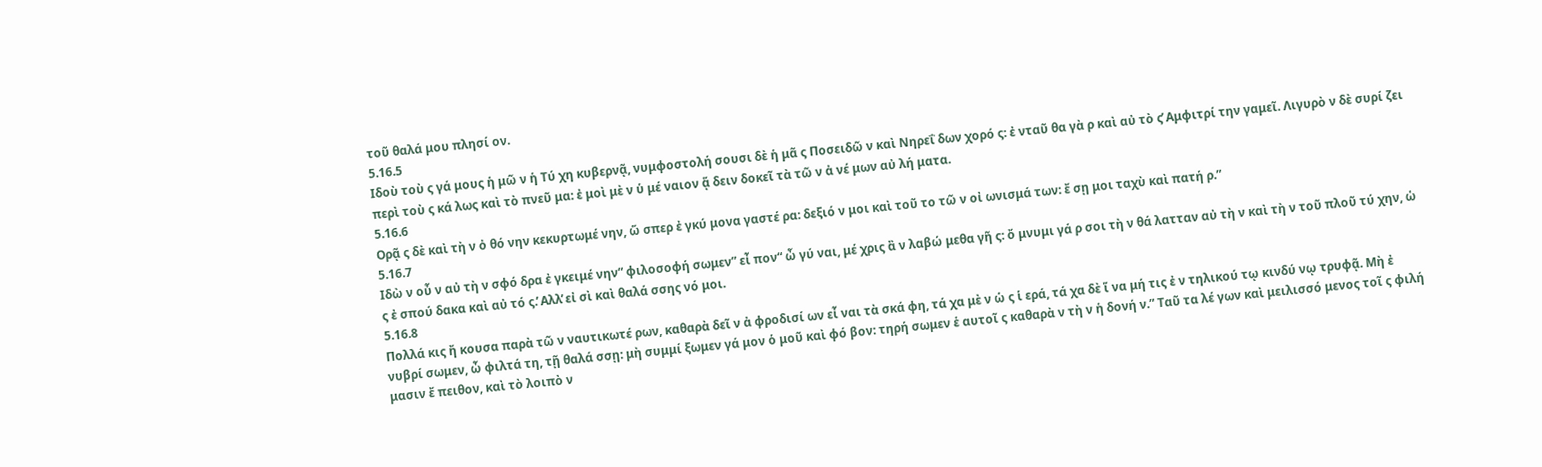τοῦ θαλά μου πλησί ον.
5.16.5
Ιδοὺ τοὺ ς γά μους ἡ μῶ ν ἡ Τύ χη κυβερνᾷ, νυμφοστολή σουσι δὲ ἡ μᾶ ς Ποσειδῶ ν καὶ Νηρεΐ δων χορό ς: ἐ νταῦ θα γὰ ρ καὶ αὐ τὸ ς̓ Αμφιτρί την γαμεῖ. Λιγυρὸ ν δὲ συρί ζει περὶ τοὺ ς κά λως καὶ τὸ πνεῦ μα: ἐ μοὶ μὲ ν ὑ μέ ναιον ᾅ δειν δοκεῖ τὰ τῶ ν ἀ νέ μων αὐ λή ματα.
5.16.6
Ορᾷ ς δὲ καὶ τὴ ν ὀ θό νην κεκυρτωμέ νην, ὥ σπερ ἐ γκύ μονα γαστέ ρα: δεξιό ν μοι καὶ τοῦ το τῶ ν οἰ ωνισμά των: ἔ σῃ μοι ταχὺ καὶ πατή ρ.”
5.16.7
Ιδὼ ν οὖ ν αὐ τὴ ν σφό δρα ἐ γκειμέ νην“ φιλοσοφή σωμεν” εἶ πον“ ὦ γύ ναι, μέ χρις ἂ ν λαβώ μεθα γῆ ς: ὄ μνυμι γά ρ σοι τὴ ν θά λατταν αὐ τὴ ν καὶ τὴ ν τοῦ πλοῦ τύ χην, ὡ ς ἐ σπού δακα καὶ αὐ τό ς.̓ Αλλ̓ εἰ σὶ καὶ θαλά σσης νό μοι.
5.16.8
Πολλά κις ἤ κουσα παρὰ τῶ ν ναυτικωτέ ρων, καθαρὰ δεῖ ν ἀ φροδισί ων εἶ ναι τὰ σκά φη, τά χα μὲ ν ὡ ς ἱ ερά, τά χα δὲ ἵ να μή τις ἐ ν τηλικού τῳ κινδύ νῳ τρυφᾷ. Μὴ ἐ νυβρί σωμεν, ὦ φιλτά τη, τῇ θαλά σσῃ: μὴ συμμί ξωμεν γά μον ὁ μοῦ καὶ φό βον: τηρή σωμεν ἑ αυτοῖ ς καθαρὰ ν τὴ ν ἡ δονή ν.” Ταῦ τα λέ γων καὶ μειλισσό μενος τοῖ ς φιλή μασιν ἔ πειθον, καὶ τὸ λοιπὸ ν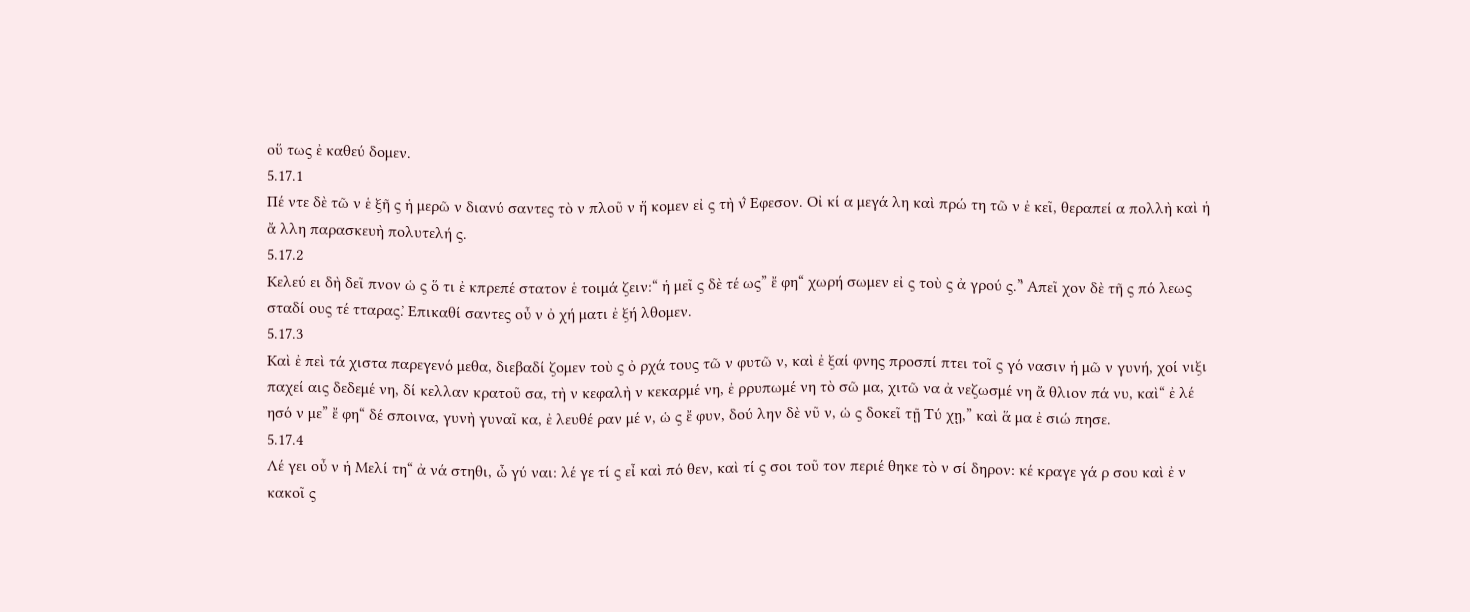οὕ τως ἐ καθεύ δομεν.
5.17.1
Πέ ντε δὲ τῶ ν ἑ ξῆ ς ἡ μερῶ ν διανύ σαντες τὸ ν πλοῦ ν ἥ κομεν εἰ ς τὴ ν̓́ Εφεσον. Οἰ κί α μεγά λη καὶ πρώ τη τῶ ν ἐ κεῖ, θεραπεί α πολλὴ καὶ ἡ ἄ λλη παρασκευὴ πολυτελή ς.
5.17.2
Κελεύ ει δὴ δεῖ πνον ὡ ς ὅ τι ἐ κπρεπέ στατον ἑ τοιμά ζειν:“ ἡ μεῖ ς δὲ τέ ως” ἔ φη“ χωρή σωμεν εἰ ς τοὺ ς ἀ γρού ς.”̓ Απεῖ χον δὲ τῆ ς πό λεως σταδί ους τέ τταρας.̓ Επικαθί σαντες οὖ ν ὀ χή ματι ἐ ξή λθομεν.
5.17.3
Καὶ ἐ πεὶ τά χιστα παρεγενό μεθα, διεβαδί ζομεν τοὺ ς ὀ ρχά τους τῶ ν φυτῶ ν, καὶ ἐ ξαί φνης προσπί πτει τοῖ ς γό νασιν ἡ μῶ ν γυνή, χοί νιξι παχεί αις δεδεμέ νη, δί κελλαν κρατοῦ σα, τὴ ν κεφαλὴ ν κεκαρμέ νη, ἐ ρρυπωμέ νη τὸ σῶ μα, χιτῶ να ἀ νεζωσμέ νη ἄ θλιον πά νυ, καὶ“ ἐ λέ ησό ν με” ἔ φη“ δέ σποινα, γυνὴ γυναῖ κα, ἐ λευθέ ραν μέ ν, ὡ ς ἔ φυν, δού λην δὲ νῦ ν, ὡ ς δοκεῖ τῇ Τύ χῃ,” καὶ ἅ μα ἐ σιώ πησε.
5.17.4
Λέ γει οὖ ν ἡ Μελί τη“ ἀ νά στηθι, ὦ γύ ναι: λέ γε τί ς εἶ καὶ πό θεν, καὶ τί ς σοι τοῦ τον περιέ θηκε τὸ ν σί δηρον: κέ κραγε γά ρ σου καὶ ἐ ν κακοῖ ς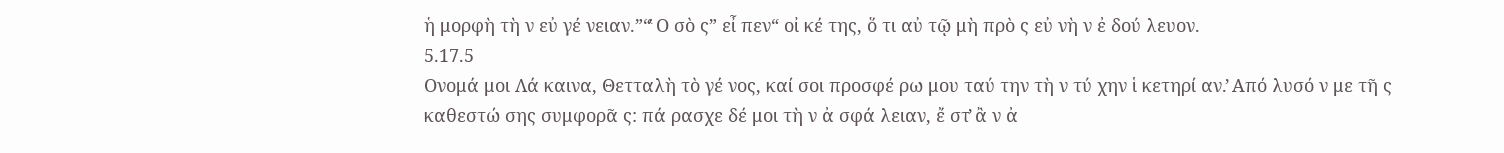ἡ μορφὴ τὴ ν εὐ γέ νειαν.”“̔ Ο σὸ ς” εἶ πεν“ οἰ κέ της, ὅ τι αὐ τῷ μὴ πρὸ ς εὐ νὴ ν ἐ δού λευον.
5.17.5
Ονομά μοι Λά καινα, Θετταλὴ τὸ γέ νος, καί σοι προσφέ ρω μου ταύ την τὴ ν τύ χην ἱ κετηρί αν.̓ Από λυσό ν με τῆ ς καθεστώ σης συμφορᾶ ς: πά ρασχε δέ μοι τὴ ν ἀ σφά λειαν, ἔ στ̓ ἂ ν ἀ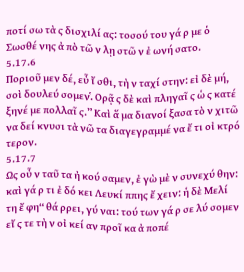ποτί σω τὰ ς δισχιλί ας: τοσού του γά ρ με ὁ Σωσθέ νης ἀ πὸ τῶ ν λῃ στῶ ν ἐ ωνή σατο.
5.17.6
Ποριοῦ μεν δέ, εὖ ἴ σθι, τὴ ν ταχί στην: εἰ δὲ μή, σοὶ δουλεύ σομεν.̔ Ορᾷ ς δὲ καὶ πληγαῖ ς ὡ ς κατέ ξηνέ με πολλαῖ ς.” Καὶ ἅ μα διανοί ξασα τὸ ν χιτῶ να δεί κνυσι τὰ νῶ τα διαγεγραμμέ να ἔ τι οἰ κτρό τερον.
5.17.7
Ως οὖ ν ταῦ τα ἠ κού σαμεν, ἐ γὼ μὲ ν συνεχύ θην: καὶ γά ρ τι ἐ δό κει Λευκί ππης ἔ χειν: ἡ δὲ Μελί τη ἔ φη“ θά ρρει, γύ ναι: τού των γά ρ σε λύ σομεν εἴ ς τε τὴ ν οἰ κεί αν προῖ κα ἀ ποπέ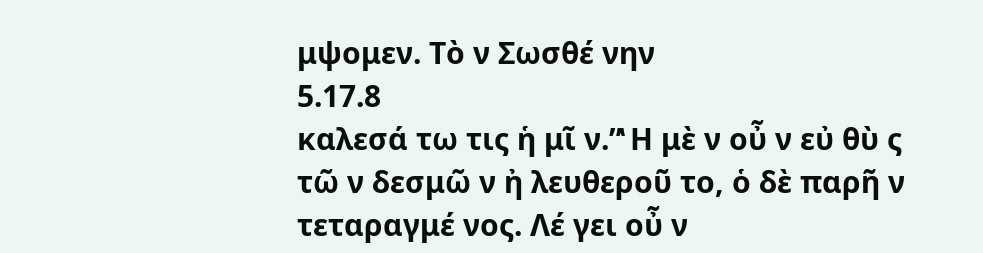μψομεν. Τὸ ν Σωσθέ νην
5.17.8
καλεσά τω τις ἡ μῖ ν.”̔ Η μὲ ν οὖ ν εὐ θὺ ς τῶ ν δεσμῶ ν ἠ λευθεροῦ το, ὁ δὲ παρῆ ν τεταραγμέ νος. Λέ γει οὖ ν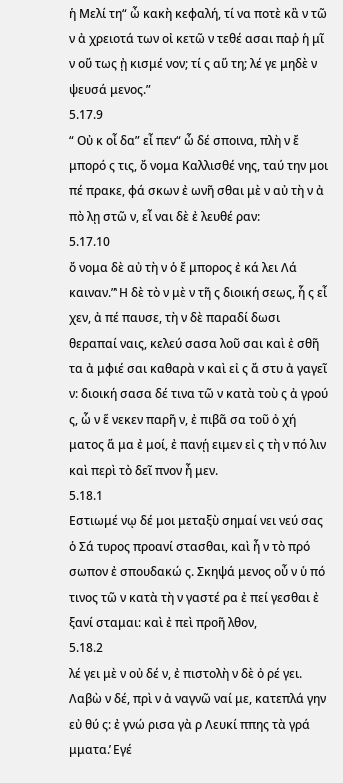ἡ Μελί τη“ ὦ κακὴ κεφαλή, τί να ποτὲ κἂ ν τῶ ν ἀ χρειοτά των οἰ κετῶ ν τεθέ ασαι παῤ ἡ μῖ ν οὕ τως ᾐ κισμέ νον; τί ς αὕ τη; λέ γε μηδὲ ν ψευσά μενος.”
5.17.9
“ Οὐ κ οἶ δα” εἶ πεν“ ὦ δέ σποινα, πλὴ ν ἔ μπορό ς τις, ὄ νομα Καλλισθέ νης, ταύ την μοι πέ πρακε, φά σκων ἐ ωνῆ σθαι μὲ ν αὐ τὴ ν ἀ πὸ λῃ στῶ ν, εἶ ναι δὲ ἐ λευθέ ραν:
5.17.10
ὄ νομα δὲ αὐ τὴ ν ὁ ἔ μπορος ἐ κά λει Λά καιναν.”̔ Η δὲ τὸ ν μὲ ν τῆ ς διοική σεως, ἧ ς εἶ χεν, ἀ πέ παυσε, τὴ ν δὲ παραδί δωσι θεραπαί ναις, κελεύ σασα λοῦ σαι καὶ ἐ σθῆ τα ἀ μφιέ σαι καθαρὰ ν καὶ εἰ ς ἄ στυ ἀ γαγεῖ ν: διοική σασα δέ τινα τῶ ν κατὰ τοὺ ς ἀ γρού ς, ὧ ν ἕ νεκεν παρῆ ν, ἐ πιβᾶ σα τοῦ ὀ χή ματος ἅ μα ἐ μοί, ἐ πανῄ ειμεν εἰ ς τὴ ν πό λιν καὶ περὶ τὸ δεῖ πνον ἦ μεν.
5.18.1
Εστιωμέ νῳ δέ μοι μεταξὺ σημαί νει νεύ σας ὁ Σά τυρος προανί στασθαι, καὶ ἦ ν τὸ πρό σωπον ἐ σπουδακώ ς. Σκηψά μενος οὖ ν ὑ πό τινος τῶ ν κατὰ τὴ ν γαστέ ρα ἐ πεί γεσθαι ἐ ξανί σταμαι: καὶ ἐ πεὶ προῆ λθον,
5.18.2
λέ γει μὲ ν οὐ δέ ν, ἐ πιστολὴ ν δὲ ὀ ρέ γει. Λαβὼ ν δέ, πρὶ ν ἀ ναγνῶ ναί με, κατεπλά γην εὐ θύ ς: ἐ γνώ ρισα γὰ ρ Λευκί ππης τὰ γρά μματα.̓ Εγέ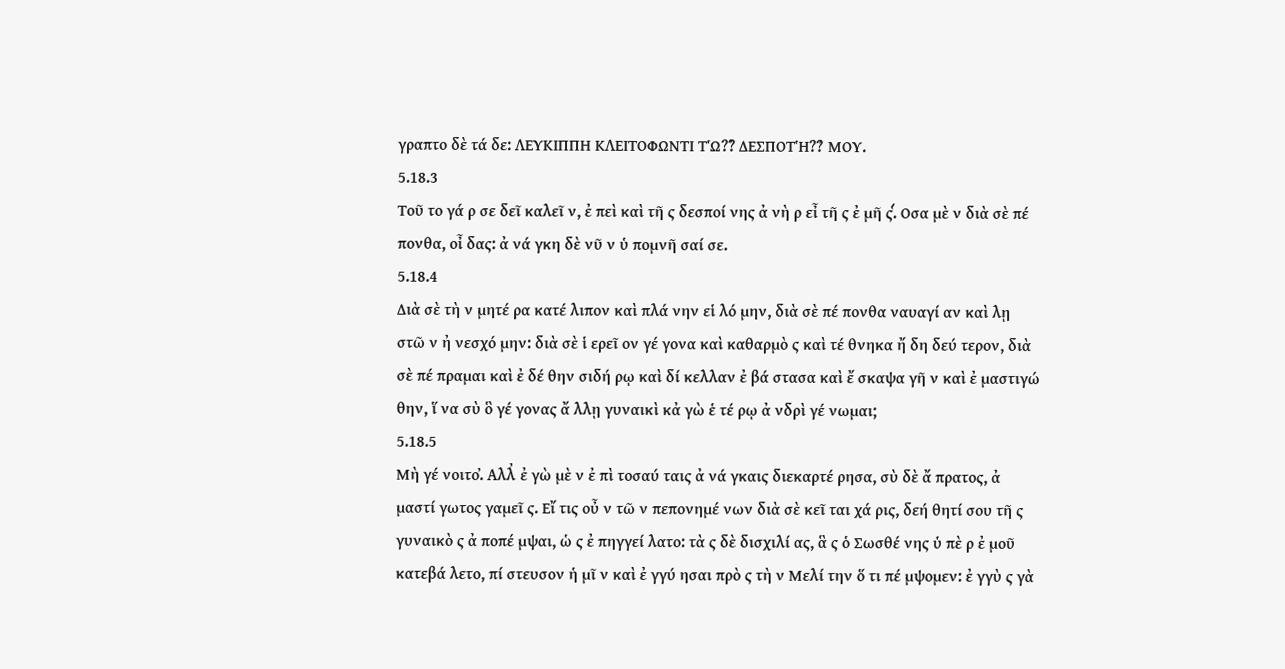γραπτο δὲ τά δε: ΛΕΥΚΙΠΠΗ ΚΛΕΙΤΟΦΩΝΤΙ ΤὩ??̓ ΔΕΣΠΟΤἩ??̓ ΜΟΥ.
5.18.3
Τοῦ το γά ρ σε δεῖ καλεῖ ν, ἐ πεὶ καὶ τῆ ς δεσποί νης ἀ νὴ ρ εἶ τῆ ς ἐ μῆ ς.̔́ Οσα μὲ ν διὰ σὲ πέ πονθα, οἶ δας: ἀ νά γκη δὲ νῦ ν ὑ πομνῆ σαί σε.
5.18.4
Διὰ σὲ τὴ ν μητέ ρα κατέ λιπον καὶ πλά νην εἱ λό μην, διὰ σὲ πέ πονθα ναυαγί αν καὶ λῃ στῶ ν ἠ νεσχό μην: διὰ σὲ ἱ ερεῖ ον γέ γονα καὶ καθαρμὸ ς καὶ τέ θνηκα ἤ δη δεύ τερον, διὰ σὲ πέ πραμαι καὶ ἐ δέ θην σιδή ρῳ καὶ δί κελλαν ἐ βά στασα καὶ ἔ σκαψα γῆ ν καὶ ἐ μαστιγώ θην, ἵ να σὺ ὃ γέ γονας ἄ λλῃ γυναικὶ κἀ γὼ ἑ τέ ρῳ ἀ νδρὶ γέ νωμαι;
5.18.5
Μὴ γέ νοιτο.̓ Αλλ̓ ἐ γὼ μὲ ν ἐ πὶ τοσαύ ταις ἀ νά γκαις διεκαρτέ ρησα, σὺ δὲ ἄ πρατος, ἀ μαστί γωτος γαμεῖ ς. Εἴ τις οὖ ν τῶ ν πεπονημέ νων διὰ σὲ κεῖ ται χά ρις, δεή θητί σου τῆ ς γυναικὸ ς ἀ ποπέ μψαι, ὡ ς ἐ πηγγεί λατο: τὰ ς δὲ δισχιλί ας, ἃ ς ὁ Σωσθέ νης ὑ πὲ ρ ἐ μοῦ κατεβά λετο, πί στευσον ἡ μῖ ν καὶ ἐ γγύ ησαι πρὸ ς τὴ ν Μελί την ὅ τι πέ μψομεν: ἐ γγὺ ς γὰ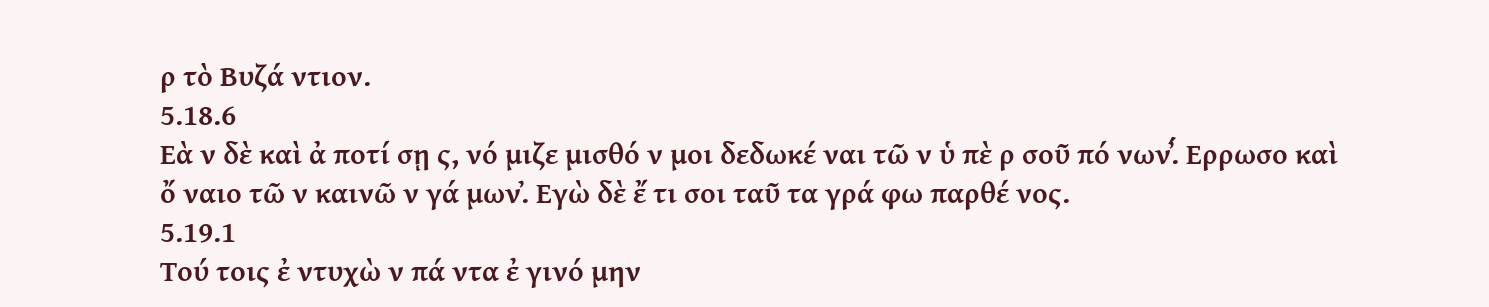ρ τὸ Βυζά ντιον.
5.18.6
Εὰ ν δὲ καὶ ἀ ποτί σῃ ς, νό μιζε μισθό ν μοι δεδωκέ ναι τῶ ν ὑ πὲ ρ σοῦ πό νων.̓́ Ερρωσο καὶ ὄ ναιο τῶ ν καινῶ ν γά μων.̓ Εγὼ δὲ ἔ τι σοι ταῦ τα γρά φω παρθέ νος.
5.19.1
Τού τοις ἐ ντυχὼ ν πά ντα ἐ γινό μην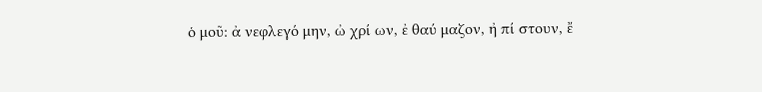ὁ μοῦ: ἀ νεφλεγό μην, ὠ χρί ων, ἐ θαύ μαζον, ἠ πί στουν, ἔ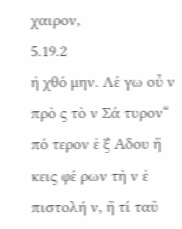χαιρον,
5.19.2
ἠ χθό μην. Λέ γω οὖ ν πρὸ ς τὸ ν Σά τυρον“ πό τερον ἐ ξ̔́ Αδου ἥ κεις φέ ρων τὴ ν ἐ πιστολή ν, ἢ τί ταῦ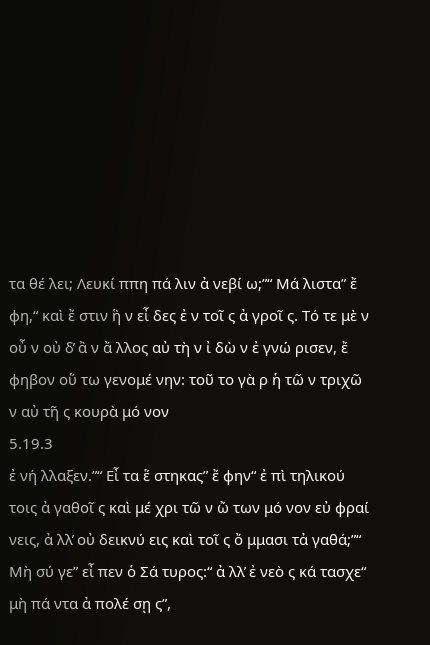τα θέ λει; Λευκί ππη πά λιν ἀ νεβί ω;”“ Μά λιστα” ἔ φη,“ καὶ ἔ στιν ἣ ν εἶ δες ἐ ν τοῖ ς ἀ γροῖ ς. Τό τε μὲ ν οὖ ν οὐ δ̓ ἂ ν ἄ λλος αὐ τὴ ν ἰ δὼ ν ἐ γνώ ρισεν, ἔ φηβον οὕ τω γενομέ νην: τοῦ το γὰ ρ ἡ τῶ ν τριχῶ ν αὐ τῆ ς κουρὰ μό νον
5.19.3
ἐ νή λλαξεν.”“ Εἶ τα ἕ στηκας” ἔ φην“ ἐ πὶ τηλικού τοις ἀ γαθοῖ ς καὶ μέ χρι τῶ ν ὤ των μό νον εὐ φραί νεις, ἀ λλ̓ οὐ δεικνύ εις καὶ τοῖ ς ὄ μμασι τἀ γαθά;”“ Μὴ σύ γε” εἶ πεν ὁ Σά τυρος:“ ἀ λλ̓ ἐ νεὸ ς κά τασχε“ μὴ πά ντα ἀ πολέ σῃ ς”,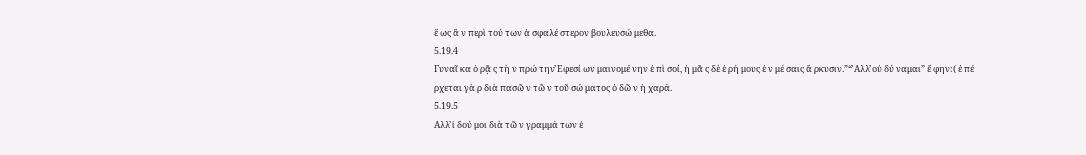ἕ ως ἂ ν περὶ τού των ἀ σφαλέ στερον βουλευσώ μεθα.
5.19.4
Γυναῖ κα ὁ ρᾷ ς τὴ ν πρώ την̓ Εφεσί ων μαινομέ νην ἐ πὶ σοί, ἡ μᾶ ς δὲ ἐ ρή μους ἐ ν μέ σαις ἄ ρκυσιν.”“̓ Αλλ̓ οὐ δύ ναμαι” ἔ φην:( ἐ πέ ρχεται γὰ ρ διὰ πασῶ ν τῶ ν τοῦ σώ ματος ὁ δῶ ν ἡ χαρά.
5.19.5
Αλλ̓ ἰ δού μοι διὰ τῶ ν γραμμά των ἐ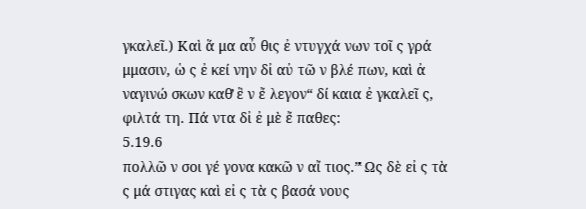γκαλεῖ.) Καὶ ἅ μα αὖ θις ἐ ντυγχά νων τοῖ ς γρά μμασιν, ὡ ς ἐ κεί νην δἰ αὐ τῶ ν βλέ πων, καὶ ἀ ναγινώ σκων καθ̓ ἓ ν ἔ λεγον“ δί καια ἐ γκαλεῖ ς, φιλτά τη. Πά ντα δἰ ἐ μὲ ἔ παθες:
5.19.6
πολλῶ ν σοι γέ γονα κακῶ ν αἴ τιος.”̔ Ως δὲ εἰ ς τὰ ς μά στιγας καὶ εἰ ς τὰ ς βασά νους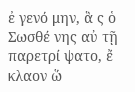ἐ γενό μην, ἃ ς ὁ Σωσθέ νης αὐ τῇ παρετρί ψατο, ἔ κλαον ὥ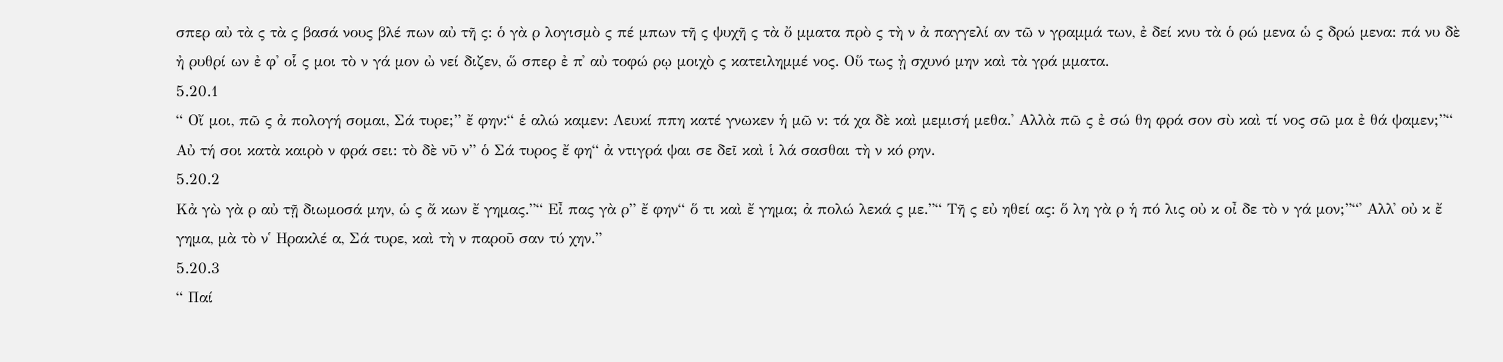σπερ αὐ τὰ ς τὰ ς βασά νους βλέ πων αὐ τῆ ς: ὁ γὰ ρ λογισμὸ ς πέ μπων τῆ ς ψυχῆ ς τὰ ὄ μματα πρὸ ς τὴ ν ἀ παγγελί αν τῶ ν γραμμά των, ἐ δεί κνυ τὰ ὁ ρώ μενα ὡ ς δρώ μενα: πά νυ δὲ ἠ ρυθρί ων ἐ φ̓ οἷ ς μοι τὸ ν γά μον ὠ νεί διζεν, ὥ σπερ ἐ π̓ αὐ τοφώ ρῳ μοιχὸ ς κατειλημμέ νος. Οὕ τως ᾐ σχυνό μην καὶ τὰ γρά μματα.
5.20.1
“ Οἴ μοι, πῶ ς ἀ πολογή σομαι, Σά τυρε;” ἔ φην:“ ἑ αλώ καμεν: Λευκί ππη κατέ γνωκεν ἡ μῶ ν: τά χα δὲ καὶ μεμισή μεθα.̓ Αλλὰ πῶ ς ἐ σώ θη φρά σον σὺ καὶ τί νος σῶ μα ἐ θά ψαμεν;”“ Αὐ τή σοι κατὰ καιρὸ ν φρά σει: τὸ δὲ νῦ ν” ὁ Σά τυρος ἔ φη“ ἀ ντιγρά ψαι σε δεῖ καὶ ἱ λά σασθαι τὴ ν κό ρην.
5.20.2
Κἀ γὼ γὰ ρ αὐ τῇ διωμοσά μην, ὡ ς ἄ κων ἔ γημας.”“ Εἶ πας γὰ ρ” ἔ φην“ ὅ τι καὶ ἔ γημα; ἀ πολώ λεκά ς με.”“ Τῆ ς εὐ ηθεί ας: ὅ λη γὰ ρ ἡ πό λις οὐ κ οἶ δε τὸ ν γά μον;”“̓ Αλλ̓ οὐ κ ἔ γημα, μὰ τὸ ν̔ Ηρακλέ α, Σά τυρε, καὶ τὴ ν παροῦ σαν τύ χην.”
5.20.3
“ Παί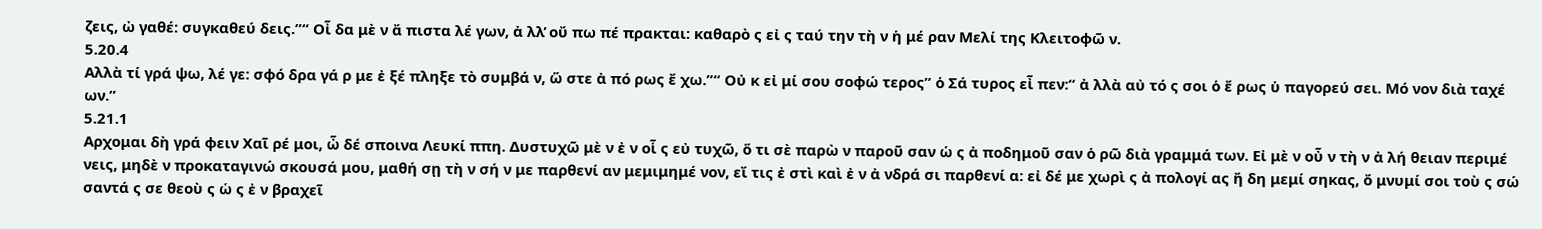ζεις, ὠ γαθέ: συγκαθεύ δεις.”“ Οἶ δα μὲ ν ἄ πιστα λέ γων, ἀ λλ̓ οὔ πω πέ πρακται: καθαρὸ ς εἰ ς ταύ την τὴ ν ἡ μέ ραν Μελί της Κλειτοφῶ ν.
5.20.4
Αλλὰ τί γρά ψω, λέ γε: σφό δρα γά ρ με ἐ ξέ πληξε τὸ συμβά ν, ὥ στε ἀ πό ρως ἔ χω.”“ Οὐ κ εἰ μί σου σοφώ τερος” ὁ Σά τυρος εἶ πεν:“ ἀ λλὰ αὐ τό ς σοι ὁ ἔ ρως ὑ παγορεύ σει. Μό νον διὰ ταχέ ων.”
5.21.1
Αρχομαι δὴ γρά φειν Χαῖ ρέ μοι, ὦ δέ σποινα Λευκί ππη. Δυστυχῶ μὲ ν ἐ ν οἷ ς εὐ τυχῶ, ὅ τι σὲ παρὼ ν παροῦ σαν ὡ ς ἀ ποδημοῦ σαν ὁ ρῶ διὰ γραμμά των. Εἰ μὲ ν οὖ ν τὴ ν ἀ λή θειαν περιμέ νεις, μηδὲ ν προκαταγινώ σκουσά μου, μαθή σῃ τὴ ν σή ν με παρθενί αν μεμιμημέ νον, εἴ τις ἐ στὶ καὶ ἐ ν ἀ νδρά σι παρθενί α: εἰ δέ με χωρὶ ς ἀ πολογί ας ἤ δη μεμί σηκας, ὄ μνυμί σοι τοὺ ς σώ σαντά ς σε θεοὺ ς ὡ ς ἐ ν βραχεῖ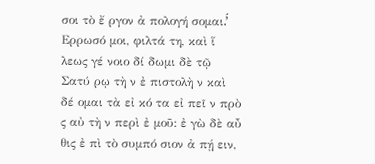σοι τὸ ἔ ργον ἀ πολογή σομαι.̓́ Ερρωσό μοι, φιλτά τη, καὶ ἵ λεως γέ νοιο δί δωμι δὲ τῷ Σατύ ρῳ τὴ ν ἐ πιστολὴ ν καὶ δέ ομαι τὰ εἰ κό τα εἰ πεῖ ν πρὸ ς αὐ τὴ ν περὶ ἐ μοῦ: ἐ γὼ δὲ αὖ θις ἐ πὶ τὸ συμπό σιον ἀ πῄ ειν,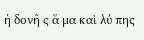ἡ δονῆ ς ἅ μα καὶ λύ πης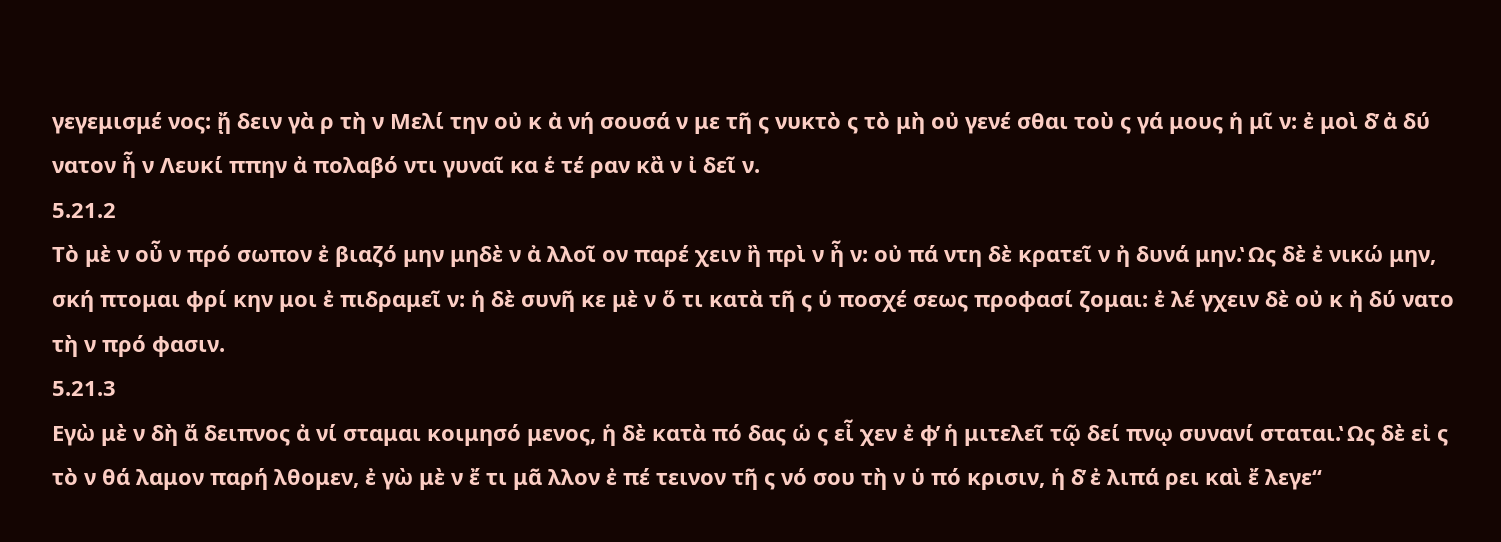γεγεμισμέ νος: ᾔ δειν γὰ ρ τὴ ν Μελί την οὐ κ ἀ νή σουσά ν με τῆ ς νυκτὸ ς τὸ μὴ οὐ γενέ σθαι τοὺ ς γά μους ἡ μῖ ν: ἐ μοὶ δ̓ ἀ δύ νατον ἦ ν Λευκί ππην ἀ πολαβό ντι γυναῖ κα ἑ τέ ραν κἂ ν ἰ δεῖ ν.
5.21.2
Τὸ μὲ ν οὖ ν πρό σωπον ἐ βιαζό μην μηδὲ ν ἀ λλοῖ ον παρέ χειν ἢ πρὶ ν ἦ ν: οὐ πά ντη δὲ κρατεῖ ν ἠ δυνά μην.̔ Ως δὲ ἐ νικώ μην, σκή πτομαι φρί κην μοι ἐ πιδραμεῖ ν: ἡ δὲ συνῆ κε μὲ ν ὅ τι κατὰ τῆ ς ὑ ποσχέ σεως προφασί ζομαι: ἐ λέ γχειν δὲ οὐ κ ἠ δύ νατο τὴ ν πρό φασιν.
5.21.3
Εγὼ μὲ ν δὴ ἄ δειπνος ἀ νί σταμαι κοιμησό μενος, ἡ δὲ κατὰ πό δας ὡ ς εἶ χεν ἐ φ̓ ἡ μιτελεῖ τῷ δεί πνῳ συνανί σταται.̔ Ως δὲ εἰ ς τὸ ν θά λαμον παρή λθομεν, ἐ γὼ μὲ ν ἔ τι μᾶ λλον ἐ πέ τεινον τῆ ς νό σου τὴ ν ὑ πό κρισιν, ἡ δ̓ ἐ λιπά ρει καὶ ἔ λεγε“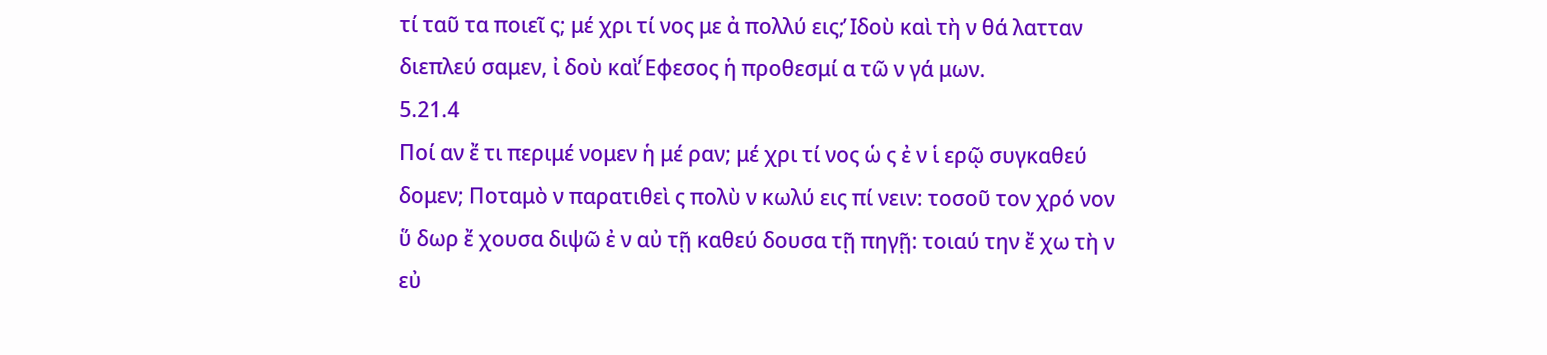τί ταῦ τα ποιεῖ ς; μέ χρι τί νος με ἀ πολλύ εις;̓ Ιδοὺ καὶ τὴ ν θά λατταν διεπλεύ σαμεν, ἰ δοὺ καὶ̓́ Εφεσος ἡ προθεσμί α τῶ ν γά μων.
5.21.4
Ποί αν ἔ τι περιμέ νομεν ἡ μέ ραν; μέ χρι τί νος ὡ ς ἐ ν ἱ ερῷ συγκαθεύ δομεν; Ποταμὸ ν παρατιθεὶ ς πολὺ ν κωλύ εις πί νειν: τοσοῦ τον χρό νον ὕ δωρ ἔ χουσα διψῶ ἐ ν αὐ τῇ καθεύ δουσα τῇ πηγῇ: τοιαύ την ἔ χω τὴ ν εὐ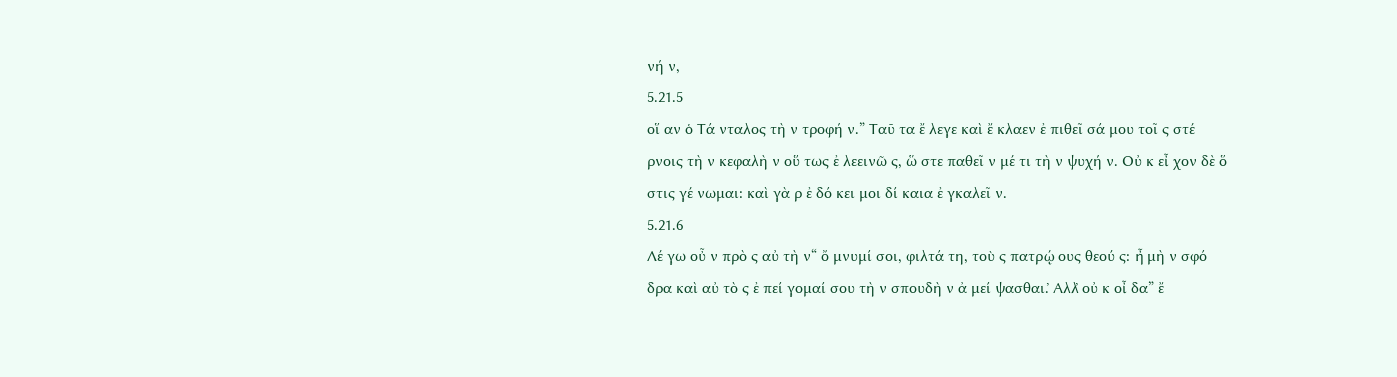νή ν,
5.21.5
οἵ αν ὁ Τά νταλος τὴ ν τροφή ν.” Ταῦ τα ἔ λεγε καὶ ἔ κλαεν ἐ πιθεῖ σά μου τοῖ ς στέ ρνοις τὴ ν κεφαλὴ ν οὕ τως ἐ λεεινῶ ς, ὥ στε παθεῖ ν μέ τι τὴ ν ψυχή ν. Οὐ κ εἶ χον δὲ ὅ στις γέ νωμαι: καὶ γὰ ρ ἐ δό κει μοι δί καια ἐ γκαλεῖ ν.
5.21.6
Λέ γω οὖ ν πρὸ ς αὐ τὴ ν“ ὄ μνυμί σοι, φιλτά τη, τοὺ ς πατρῴ ους θεού ς: ἦ μὴ ν σφό δρα καὶ αὐ τὸ ς ἐ πεί γομαί σου τὴ ν σπουδὴ ν ἀ μεί ψασθαι.̓ Αλλ̓ οὐ κ οἶ δα” ἔ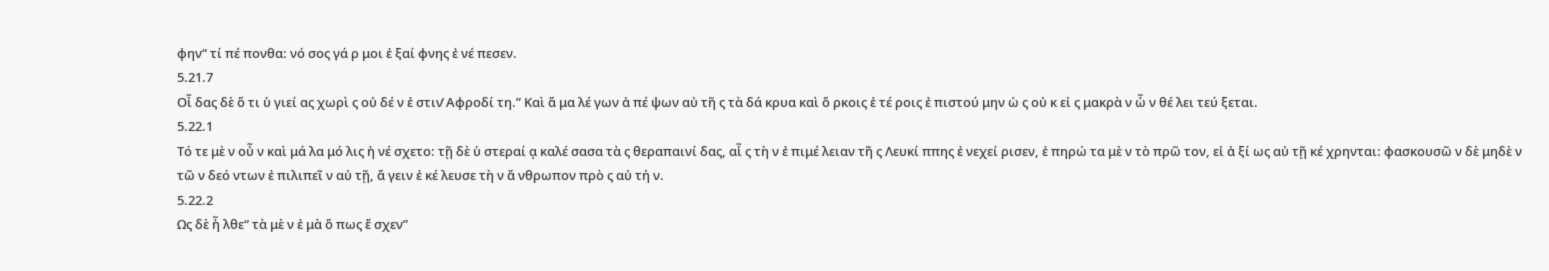φην“ τί πέ πονθα: νό σος γά ρ μοι ἐ ξαί φνης ἐ νέ πεσεν.
5.21.7
Οἶ δας δὲ ὅ τι ὑ γιεί ας χωρὶ ς οὐ δέ ν ἐ στιν̓ Αφροδί τη.” Καὶ ἅ μα λέ γων ἀ πέ ψων αὐ τῆ ς τὰ δά κρυα καὶ ὅ ρκοις ἑ τέ ροις ἐ πιστού μην ὡ ς οὐ κ εἰ ς μακρὰ ν ὧ ν θέ λει τεύ ξεται.
5.22.1
Τό τε μὲ ν οὖ ν καὶ μά λα μό λις ἠ νέ σχετο: τῇ δὲ ὑ στεραί ᾳ καλέ σασα τὰ ς θεραπαινί δας, αἷ ς τὴ ν ἐ πιμέ λειαν τῆ ς Λευκί ππης ἐ νεχεί ρισεν, ἐ πηρώ τα μὲ ν τὸ πρῶ τον, εἰ ἀ ξί ως αὐ τῇ κέ χρηνται: φασκουσῶ ν δὲ μηδὲ ν τῶ ν δεό ντων ἐ πιλιπεῖ ν αὐ τῇ, ἄ γειν ἐ κέ λευσε τὴ ν ἄ νθρωπον πρὸ ς αὐ τή ν.
5.22.2
Ως δὲ ἦ λθε“ τὰ μὲ ν ἐ μὰ ὅ πως ἔ σχεν”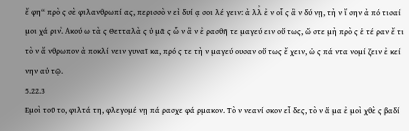ἔ φη“ πρὸ ς σὲ φιλανθρωπί ας, περισσὸ ν εἰ δυί ᾳ σοι λέ γειν: ἀ λλ̓ ἐ ν οἷ ς ἂ ν δύ νῃ, τὴ ν ἴ σην ἀ πό τισαί μοι χά ριν.̓ Ακού ω τὰ ς Θετταλὰ ς ὑ μᾶ ς ὧ ν ἂ ν ἐ ρασθῆ τε μαγεύ ειν οὕ τως, ὥ στε μὴ πρὸ ς ἑ τέ ραν ἔ τι τὸ ν ἄ νθρωπον ἀ ποκλί νειν γυναῖ κα, πρό ς τε τὴ ν μαγεύ ουσαν οὕ τως ἔ χειν, ὡ ς πά ντα νομί ζειν ἐ κεί νην αὑ τῷ.
5.22.3
Εμοὶ τοῦ το, φιλτά τη, φλεγομέ νῃ πά ρασχε φά ρμακον. Τὸ ν νεανί σκον εἶ δες, τὸ ν ἅ μα ἐ μοὶ χθὲ ς βαδί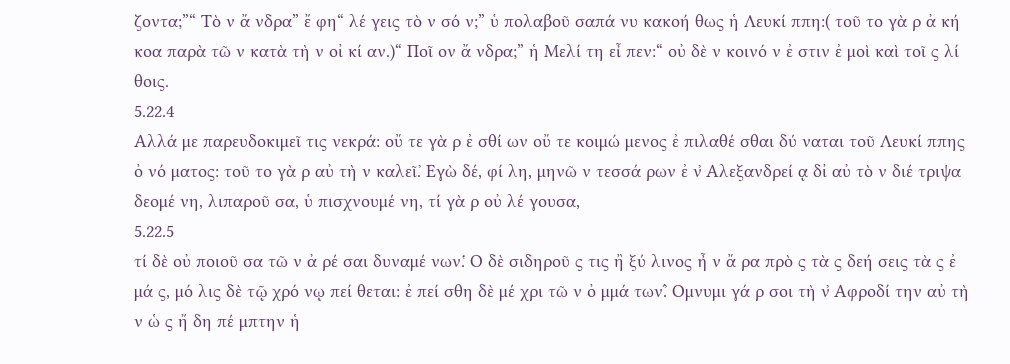ζοντα;”“ Τὸ ν ἄ νδρα” ἔ φη“ λέ γεις τὸ ν σό ν;” ὑ πολαβοῦ σαπά νυ κακοή θως ἡ Λευκί ππη:( τοῦ το γὰ ρ ἀ κή κοα παρὰ τῶ ν κατὰ τὴ ν οἰ κί αν.)“ Ποῖ ον ἄ νδρα;” ἡ Μελί τη εἶ πεν:“ οὐ δὲ ν κοινό ν ἐ στιν ἐ μοὶ καὶ τοῖ ς λί θοις.
5.22.4
Αλλά με παρευδοκιμεῖ τις νεκρά: οὔ τε γὰ ρ ἐ σθί ων οὔ τε κοιμώ μενος ἐ πιλαθέ σθαι δύ ναται τοῦ Λευκί ππης ὀ νό ματος: τοῦ το γὰ ρ αὐ τὴ ν καλεῖ.̓ Εγὼ δέ, φί λη, μηνῶ ν τεσσά ρων ἐ ν̓ Αλεξανδρεί ᾳ δἰ αὐ τὸ ν διέ τριψα δεομέ νη, λιπαροῦ σα, ὑ πισχνουμέ νη, τί γὰ ρ οὐ λέ γουσα,
5.22.5
τί δὲ οὐ ποιοῦ σα τῶ ν ἀ ρέ σαι δυναμέ νων.̔ Ο δὲ σιδηροῦ ς τις ἢ ξύ λινος ἦ ν ἄ ρα πρὸ ς τὰ ς δεή σεις τὰ ς ἐ μά ς, μό λις δὲ τῷ χρό νῳ πεί θεται: ἐ πεί σθη δὲ μέ χρι τῶ ν ὀ μμά των.̓́ Ομνυμι γά ρ σοι τὴ ν̓ Αφροδί την αὐ τὴ ν ὡ ς ἤ δη πέ μπτην ἡ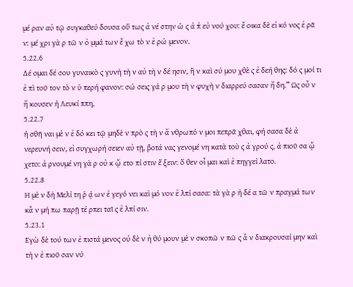μέ ραν αὐ τῷ συγκαθεύ δουσα οὕ τως ἀ νέ στην ὡ ς ἀ π̓ εὐ νού χου: ἔ οικα δὲ εἰ κό νος ἐ ρᾶ ν: μέ χρι γὰ ρ τῶ ν ὀ μμά των ἔ χω τὸ ν ἐ ρώ μενον.
5.22.6
Δέ ομαι δέ σου γυναικὸ ς γυνὴ τὴ ν αὐ τὴ ν δέ ησιν, ἣ ν καὶ σύ μου χθὲ ς ἐ δεή θης: δό ς μοί τι ἐ πὶ τοῦ τον τὸ ν ὑ περή φανον: σώ σεις γά ρ μου τὴ ν φυχὴ ν διαρρεύ σασαν ἤ δη.”̔ Ως οὖ ν ἤ κουσεν ἡ Λευκί ππη,
5.22.7
ἡ σθῆ ναι μὲ ν ἐ δό κει τῷ μηδὲ ν πρὸ ς τὴ ν ἄ νθρωπό ν μοι πεπρᾶ χθαι, φή σασα δὲ ἀ νερευνή σειν, εἰ συγχωρή σειεν αὐ τῇ, βοτά νας γενομέ νη κατὰ τοὺ ς ἀ γρού ς, ἀ πιοῦ σα ᾤ χετο: ἀ ρνουμέ νη γὰ ρ οὐ κ ᾤ ετο πί στιν ἕ ξειν: ὅ θεν οἶ μαι καὶ ἐ πηγγεί λατο.
5.22.8
Η μὲ ν δὴ Μελί τη ῥ ᾴ ων ἐ γεγό νει καὶ μό νον ἐ λπί σασα: τὰ γὰ ρ ἡ δέ α τῶ ν πραγμά των κἂ ν μή πω παρῇ τέ ρπει ταῖ ς ἐ λπί σιν.
5.23.1
Εγὼ δὲ τού των ἐ πιστά μενος οὐ δὲ ν ἠ θύ μουν μὲ ν σκοπῶ ν πῶ ς ἂ ν διακρουσαί μην καὶ τὴ ν ἐ πιοῦ σαν νύ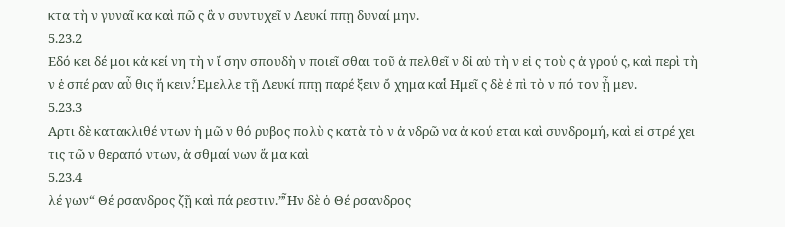κτα τὴ ν γυναῖ κα καὶ πῶ ς ἂ ν συντυχεῖ ν Λευκί ππῃ δυναί μην.
5.23.2
Εδό κει δέ μοι κἀ κεί νη τὴ ν ἴ σην σπουδὴ ν ποιεῖ σθαι τοῦ ἀ πελθεῖ ν δἰ αὐ τὴ ν εἰ ς τοὺ ς ἀ γρού ς, καὶ περὶ τὴ ν ἑ σπέ ραν αὖ θις ἥ κειν.̓́ Εμελλε τῇ Λευκί ππῃ παρέ ξειν ὄ χημα καὶ̔ Ημεῖ ς δὲ ἐ πὶ τὸ ν πό τον ᾖ μεν.
5.23.3
Αρτι δὲ κατακλιθέ ντων ἡ μῶ ν θό ρυβος πολὺ ς κατὰ τὸ ν ἀ νδρῶ να ἀ κού εται καὶ συνδρομή, καὶ εἰ στρέ χει τις τῶ ν θεραπό ντων, ἀ σθμαί νων ἅ μα καὶ
5.23.4
λέ γων“ Θέ ρσανδρος ζῇ καὶ πά ρεστιν.”̓͂ Ην δὲ ὁ Θέ ρσανδρος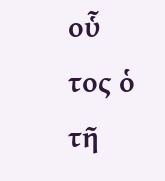οὗ τος ὁ τῆ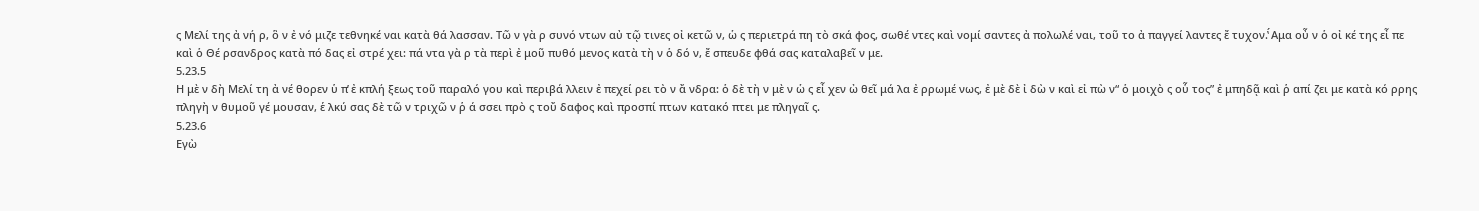ς Μελί της ἀ νή ρ, ὃ ν ἐ νό μιζε τεθνηκέ ναι κατὰ θά λασσαν. Τῶ ν γὰ ρ συνό ντων αὐ τῷ τινες οἰ κετῶ ν, ὡ ς περιετρά πη τὸ σκά φος, σωθέ ντες καὶ νομί σαντες ἀ πολωλέ ναι, τοῦ το ἀ παγγεί λαντες ἔ τυχον.̔́ Αμα οὖ ν ὁ οἰ κέ της εἶ πε καὶ ὁ Θέ ρσανδρος κατὰ πό δας εἰ στρέ χει: πά ντα γὰ ρ τὰ περὶ ἐ μοῦ πυθό μενος κατὰ τὴ ν ὁ δό ν, ἔ σπευδε φθά σας καταλαβεῖ ν με.
5.23.5
Η μὲ ν δὴ Μελί τη ἀ νέ θορεν ὑ π̓ ἐ κπλή ξεως τοῦ παραλό γου καὶ περιβά λλειν ἐ πεχεί ρει τὸ ν ἄ νδρα: ὁ δὲ τὴ ν μὲ ν ὡ ς εἶ χεν ὠ θεῖ μά λα ἐ ρρωμέ νως, ἐ μὲ δὲ ἰ δὼ ν καὶ εἰ πὼ ν“ ὁ μοιχὸ ς οὗ τος” ἐ μπηδᾷ καὶ ῥ απί ζει με κατὰ κό ρρης πληγὴ ν θυμοῦ γέ μουσαν, ἑ λκύ σας δὲ τῶ ν τριχῶ ν ῥ ά σσει πρὸ ς τοὔ δαφος καὶ προσπί πτων κατακό πτει με πληγαῖ ς.
5.23.6
Εγὼ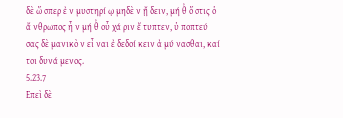δὲ ὥ σπερ ἐ ν μυστηρί ῳ μηδὲ ν ᾔ δειν, μή θ̓ ὅ στις ὁ ἄ νθρωπος ἦ ν μή θ̓ οὗ χά ριν ἔ τυπτεν, ὑ ποπτεύ σας δὲ μανικὸ ν εἶ ναι ἐ δεδοί κειν ἀ μύ νασθαι, καί τοι δυνά μενος.
5.23.7
Επεὶ δὲ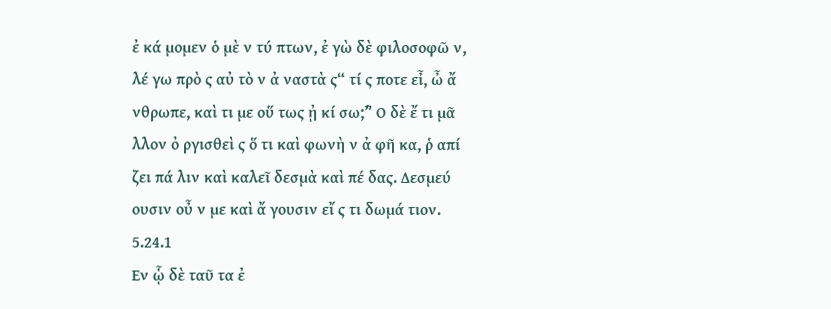ἐ κά μομεν ὁ μὲ ν τύ πτων, ἐ γὼ δὲ φιλοσοφῶ ν, λέ γω πρὸ ς αὐ τὸ ν ἀ ναστὰ ς“ τί ς ποτε εἶ, ὦ ἄ νθρωπε, καὶ τι με οὕ τως ᾐ κί σω;”̔ Ο δὲ ἔ τι μᾶ λλον ὀ ργισθεὶ ς ὅ τι καὶ φωνὴ ν ἀ φῆ κα, ῥ απί ζει πά λιν καὶ καλεῖ δεσμὰ καὶ πέ δας. Δεσμεύ ουσιν οὖ ν με καὶ ἄ γουσιν εἴ ς τι δωμά τιον.
5.24.1
Εν ᾧ δὲ ταῦ τα ἐ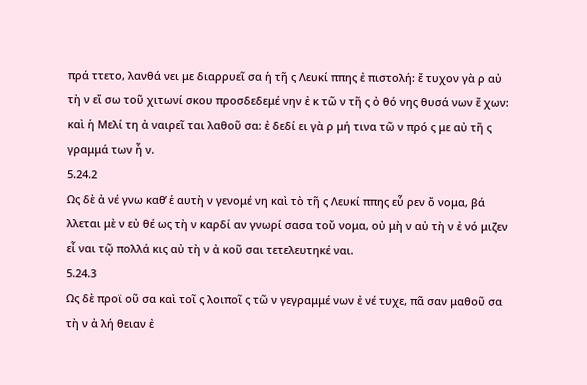πρά ττετο, λανθά νει με διαρρυεῖ σα ἡ τῆ ς Λευκί ππης ἐ πιστολή: ἔ τυχον γὰ ρ αὐ τὴ ν εἴ σω τοῦ χιτωνί σκου προσδεδεμέ νην ἐ κ τῶ ν τῆ ς ὀ θό νης θυσά νων ἔ χων: καὶ ἡ Μελί τη ἀ ναιρεῖ ται λαθοῦ σα: ἐ δεδί ει γὰ ρ μή τινα τῶ ν πρό ς με αὐ τῆ ς γραμμά των ἦ ν.
5.24.2
Ως δὲ ἀ νέ γνω καθ̓ ἑ αυτὴ ν γενομέ νη καὶ τὸ τῆ ς Λευκί ππης εὗ ρεν ὄ νομα, βά λλεται μὲ ν εὐ θέ ως τὴ ν καρδί αν γνωρί σασα τοὔ νομα, οὐ μὴ ν αὐ τὴ ν ἐ νό μιζεν εἶ ναι τῷ πολλά κις αὐ τὴ ν ἀ κοῦ σαι τετελευτηκέ ναι.
5.24.3
Ως δὲ προϊ οῦ σα καὶ τοῖ ς λοιποῖ ς τῶ ν γεγραμμέ νων ἐ νέ τυχε, πᾶ σαν μαθοῦ σα τὴ ν ἀ λή θειαν ἐ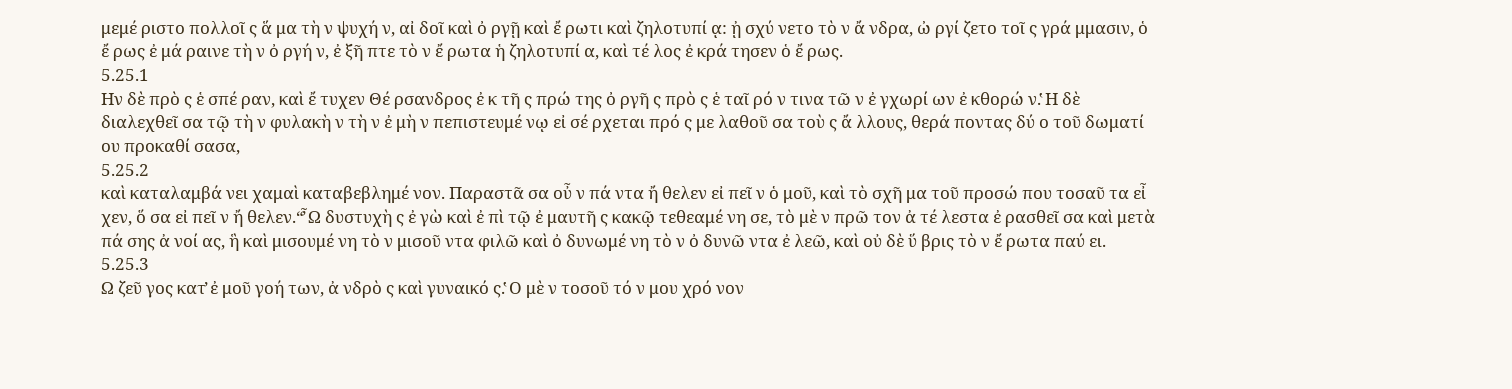μεμέ ριστο πολλοῖ ς ἅ μα τὴ ν ψυχή ν, αἰ δοῖ καὶ ὀ ργῇ καὶ ἔ ρωτι καὶ ζηλοτυπί ᾳ: ᾐ σχύ νετο τὸ ν ἄ νδρα, ὠ ργί ζετο τοῖ ς γρά μμασιν, ὁ ἔ ρως ἐ μά ραινε τὴ ν ὀ ργή ν, ἐ ξῆ πτε τὸ ν ἔ ρωτα ἡ ζηλοτυπί α, καὶ τέ λος ἐ κρά τησεν ὁ ἔ ρως.
5.25.1
Ην δὲ πρὸ ς ἑ σπέ ραν, καὶ ἔ τυχεν Θέ ρσανδρος ἐ κ τῆ ς πρώ της ὀ ργῆ ς πρὸ ς ἑ ταῖ ρό ν τινα τῶ ν ἐ γχωρί ων ἐ κθορώ ν.̔ Η δὲ διαλεχθεῖ σα τῷ τὴ ν φυλακὴ ν τὴ ν ἐ μὴ ν πεπιστευμέ νῳ εἰ σέ ρχεται πρό ς με λαθοῦ σα τοὺ ς ἄ λλους, θερά ποντας δύ ο τοῦ δωματί ου προκαθί σασα,
5.25.2
καὶ καταλαμβά νει χαμαὶ καταβεβλημέ νον. Παραστᾶ σα οὖ ν πά ντα ἤ θελεν εἰ πεῖ ν ὁ μοῦ, καὶ τὸ σχῆ μα τοῦ προσώ που τοσαῦ τα εἶ χεν, ὅ σα εἰ πεῖ ν ἤ θελεν.“̓͂ Ω δυστυχὴ ς ἐ γὼ καὶ ἐ πὶ τῷ ἐ μαυτῆ ς κακῷ τεθεαμέ νη σε, τὸ μὲ ν πρῶ τον ἀ τέ λεστα ἐ ρασθεῖ σα καὶ μετὰ πά σης ἀ νοί ας, ἣ καὶ μισουμέ νη τὸ ν μισοῦ ντα φιλῶ καὶ ὀ δυνωμέ νη τὸ ν ὀ δυνῶ ντα ἐ λεῶ, καὶ οὐ δὲ ὕ βρις τὸ ν ἔ ρωτα παύ ει.
5.25.3
Ω ζεῦ γος κατ̓ ἐ μοῦ γοή των, ἀ νδρὸ ς καὶ γυναικό ς.̔ Ο μὲ ν τοσοῦ τό ν μου χρό νον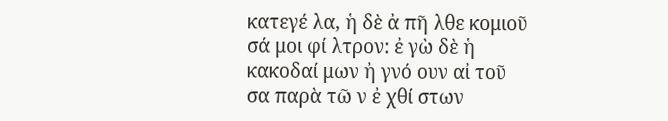κατεγέ λα, ἡ δὲ ἀ πῆ λθε κομιοῦ σά μοι φί λτρον: ἐ γὼ δὲ ἡ κακοδαί μων ἠ γνό ουν αἰ τοῦ σα παρὰ τῶ ν ἐ χθί στων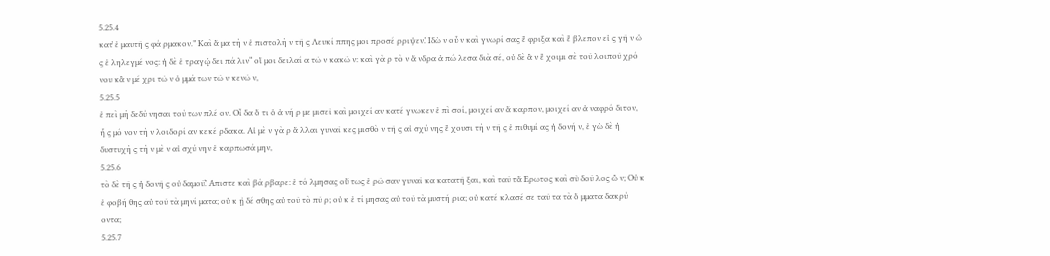5.25.4
κατ̓ ἐ μαυτῆ ς φά ρμακον.” Καὶ ἅ μα τὴ ν ἐ πιστολὴ ν τῆ ς Λευκί ππης μοι προσέ ρριψεν.̓ Ιδὼ ν οὖ ν καὶ γνωρί σας ἔ φριξα καὶ ἔ βλεπον εἰ ς γῆ ν ὡ ς ἐ ληλεγμέ νος: ἡ δὲ ἐ τραγῴ δει πά λιν“ οἴ μοι δειλαί α τῶ ν κακῶ ν: καὶ γὰ ρ τὸ ν ἄ νδρα ἀ πώ λεσα διὰ σέ, οὐ δὲ ἂ ν ἔ χοιμι σὲ τοῦ λοιποῦ χρό νου κἂ ν μέ χρι τῶ ν ὀ μμά των τῶ ν κενῶ ν,
5.25.5
ἐ πεὶ μὴ δεδύ νησαι τού των πλέ ον. Οἶ δα ὅ τι ὁ ἀ νή ρ με μισεῖ καὶ μοιχεί αν κατέ γνωκεν ἐ πὶ σοί, μοιχεί αν ἄ καρπον, μοιχεί αν ἀ ναφρό διτον, ἧ ς μό νον τὴ ν λοιδορί αν κεκέ ρδακα. Αἱ μὲ ν γὰ ρ ἄ λλαι γυναῖ κες μισθὸ ν τῆ ς αἰ σχύ νης ἔ χουσι τὴ ν τῆ ς ἐ πιθυμί ας ἡ δονή ν, ἐ γὼ δὲ ἡ δυστυχὴ ς τὴ ν μὲ ν αἰ σχύ νην ἐ καρπωσά μην,
5.25.6
τὸ δὲ τῆ ς ἡ δονῆ ς οὐ δαμοῦ.̓́ Απιστε καὶ βά ρβαρε: ἐ τό λμησας οὕ τως ἐ ρῶ σαν γυναῖ κα κατατῆ ξαι, καὶ ταῦ τἄ Ερωτος καὶ σὺ δοῦ λος ὤ ν; Οὐ κ ἐ φοβή θης αὐ τοῦ τὰ μηνί ματα; οὐ κ ᾐ δέ σθης αὐ τοῦ τὸ πῦ ρ; οὐ κ ἐ τί μησας αὐ τοῦ τὰ μυστή ρια; οὐ κατέ κλασέ σε ταῦ τα τὰ ὄ μματα δακρύ οντα;
5.25.7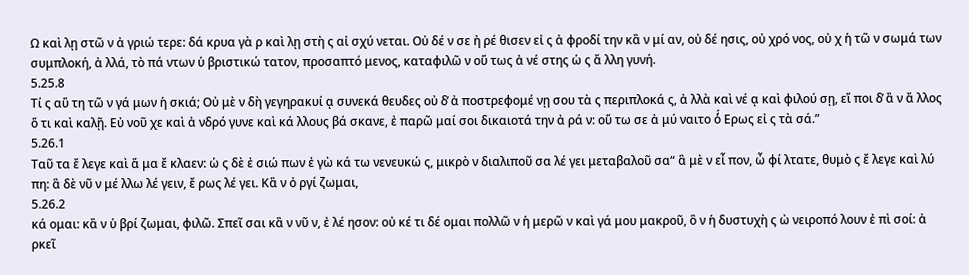Ω καὶ λῃ στῶ ν ἀ γριώ τερε: δά κρυα γὰ ρ καὶ λῃ στὴ ς αἰ σχύ νεται. Οὐ δέ ν σε ἠ ρέ θισεν εἰ ς ἀ φροδί την κἂ ν μί αν, οὐ δέ ησις, οὐ χρό νος, οὐ χ ἡ τῶ ν σωμά των συμπλοκή, ἀ λλά, τὸ πά ντων ὑ βριστικώ τατον, προσαπτό μενος, καταφιλῶ ν οὕ τως ἀ νέ στης ὡ ς ἄ λλη γυνή.
5.25.8
Τί ς αὕ τη τῶ ν γά μων ἡ σκιά; Οὐ μὲ ν δὴ γεγηρακυί ᾳ συνεκά θευδες οὐ δ̓ ἀ ποστρεφομέ νῃ σου τὰ ς περιπλοκά ς, ἀ λλὰ καὶ νέ ᾳ καὶ φιλού σῃ, εἴ ποι δ̓ ἂ ν ἄ λλος ὅ τι καὶ καλῇ. Εὐ νοῦ χε καὶ ἀ νδρό γυνε καὶ κά λλους βά σκανε, ἐ παρῶ μαί σοι δικαιοτά την ἀ ρά ν: οὕ τω σε ἀ μύ ναιτο ὁ̓́ Ερως εἰ ς τὰ σά.”
5.26.1
Ταῦ τα ἔ λεγε καὶ ἅ μα ἔ κλαεν: ὡ ς δὲ ἐ σιώ πων ἐ γὼ κά τω νενευκώ ς, μικρὸ ν διαλιποῦ σα λέ γει μεταβαλοῦ σα“ ἃ μὲ ν εἶ πον, ὦ φί λτατε, θυμὸ ς ἔ λεγε καὶ λύ πη: ἃ δὲ νῦ ν μέ λλω λέ γειν, ἔ ρως λέ γει. Κἂ ν ὀ ργί ζωμαι,
5.26.2
κά ομαι: κἂ ν ὑ βρί ζωμαι, φιλῶ. Σπεῖ σαι κἂ ν νῦ ν, ἐ λέ ησον: οὐ κέ τι δέ ομαι πολλῶ ν ἡ μερῶ ν καὶ γά μου μακροῦ, ὃ ν ἡ δυστυχὴ ς ὠ νειροπό λουν ἐ πὶ σοί: ἀ ρκεῖ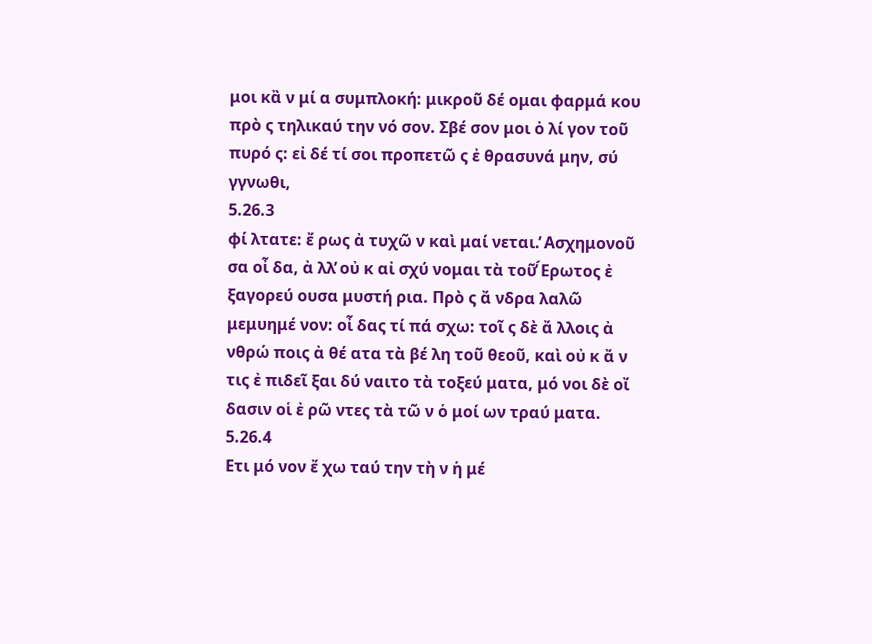μοι κἂ ν μί α συμπλοκή: μικροῦ δέ ομαι φαρμά κου πρὸ ς τηλικαύ την νό σον. Σβέ σον μοι ὀ λί γον τοῦ πυρό ς: εἰ δέ τί σοι προπετῶ ς ἐ θρασυνά μην, σύ γγνωθι,
5.26.3
φί λτατε: ἔ ρως ἀ τυχῶ ν καὶ μαί νεται.̓ Ασχημονοῦ σα οἶ δα, ἀ λλ̓ οὐ κ αἰ σχύ νομαι τὰ τοῦ̓́ Ερωτος ἐ ξαγορεύ ουσα μυστή ρια. Πρὸ ς ἄ νδρα λαλῶ μεμυημέ νον: οἶ δας τί πά σχω: τοῖ ς δὲ ἄ λλοις ἀ νθρώ ποις ἀ θέ ατα τὰ βέ λη τοῦ θεοῦ, καὶ οὐ κ ἄ ν τις ἐ πιδεῖ ξαι δύ ναιτο τὰ τοξεύ ματα, μό νοι δὲ οἴ δασιν οἱ ἐ ρῶ ντες τὰ τῶ ν ὁ μοί ων τραύ ματα.
5.26.4
Ετι μό νον ἔ χω ταύ την τὴ ν ἡ μέ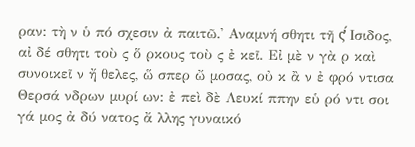ραν: τὴ ν ὑ πό σχεσιν ἀ παιτῶ.̓ Αναμνή σθητι τῆ ς̓́ Ισιδος, αἰ δέ σθητι τοὺ ς ὅ ρκους τοὺ ς ἐ κεῖ. Εἰ μὲ ν γὰ ρ καὶ συνοικεῖ ν ἤ θελες, ὥ σπερ ὤ μοσας, οὐ κ ἂ ν ἐ φρό ντισα Θερσά νδρων μυρί ων: ἐ πεὶ δὲ Λευκί ππην εὑ ρό ντι σοι γά μος ἀ δύ νατος ἄ λλης γυναικό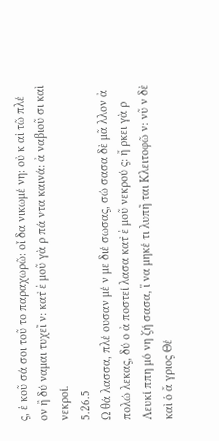ς, ἑ κοῦ σά σοι τοῦ το παραχωρῶ: οἶ δα νικωμέ νη: οὐ κ αἰ τῶ πλέ ον ἢ δύ ναμαι τυχεῖ ν: κατ̓ ἐ μοῦ γὰ ρ πά ντα καινά: ἀ ναβιοῦ σι καὶ νεκροί.
5.26.5
Ω θά λασσα, πλέ ουσαν μέ ν με διέ σωσας, σώ σασα δὲ μᾶ λλον ἀ πολώ λεκας, δύ ο ἀ ποστεί λασα κατ̓ ἐ μοῦ νεκρού ς: ἤ ρκει γὰ ρ Λευκί ππη μό νη ζή σασα, ἵ να μηκέ τι λυπῆ ται Κλειτοφῶ ν: νῦ ν δὲ καὶ ὁ ἄ γριος Θέ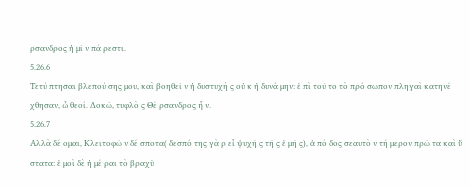ρσανδρος ἡ μῖ ν πά ρεστι.
5.26.6
Τετύ πτησαι βλεπού σης μου, καὶ βοηθεῖ ν ἡ δυστυχὴ ς οὐ κ ἠ δυνά μην: ἐ πὶ τοῦ το τὸ πρό σωπον πληγαὶ κατηνέ χθησαν, ὦ θεοί. Δοκῶ, τυφλὸ ς Θέ ρσανδρος ἦ ν.
5.26.7
Αλλὰ δέ ομαι, Κλειτοφῶ ν δέ σποτα( δεσπό της γὰ ρ εἶ ψυχῆ ς τῆ ς ἐ μῆ ς), ἀ πό δος σεαυτὸ ν τή μερον πρῶ τα καὶ ὕ στατα: ἐ μοὶ δὲ ἡ μέ ραι τὸ βραχὺ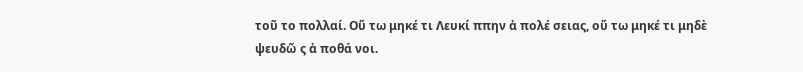τοῦ το πολλαί. Οὕ τω μηκέ τι Λευκί ππην ἀ πολέ σειας, οὕ τω μηκέ τι μηδὲ ψευδῶ ς ἀ ποθά νοι.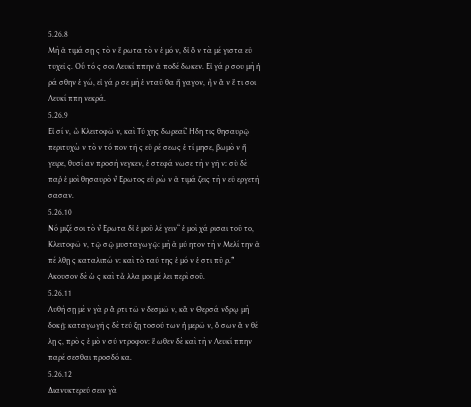5.26.8
Μὴ ἀ τιμά σῃ ς τὸ ν ἔ ρωτα τὸ ν ἐ μό ν, δἰ ὃ ν τὰ μέ γιστα εὐ τυχεῖ ς. Οὗ τό ς σοι Λευκί ππην ἀ ποδέ δωκεν. Εἰ γά ρ σου μὴ ἠ ρά σθην ἐ γώ, εἰ γά ρ σε μὴ ἐ νταῦ θα ἤ γαγον, ἦ ν ἂ ν ἔ τι σοι Λευκί ππη νεκρά.
5.26.9
Εἰ σί ν, ὦ Κλειτοφῶ ν, καὶ Τύ χης δωρεαί.̓́ Ηδη τις θησαυρῷ περιτυχὼ ν τὸ ν τό πον τῆ ς εὑ ρέ σεως ἐ τί μησε, βωμὸ ν ἤ γειρε, θυσί αν προσή νεγκεν, ἐ στεφά νωσε τὴ ν γῆ ν: σὺ δὲ παῤ ἐ μοὶ θησαυρὸ ν̓́ Ερωτος εὑ ρὼ ν ἀ τιμά ζεις τὴ ν εὐ εργετή σασαν.
5.26.10
Νό μιζέ σοι τὸ ν̓́ Ερωτα δἰ ἐ μοῦ λέ γειν“ ἐ μοὶ χά ρισαι τοῦ το, Κλειτοφῶ ν, τῷ σῷ μυσταγωγῷ: μὴ ἀ μύ ητον τὴ ν Μελί την ἀ πέ λθῃ ς καταλιπώ ν: καὶ τὸ ταύ της ἐ μό ν ἐ στι πῦ ρ.”̓́ Ακουσον δὲ ὡ ς καὶ τἆ λλα μοι μέ λει περὶ σοῦ.
5.26.11
Λυθή σῃ μὲ ν γὰ ρ ἄ ρτι τῶ ν δεσμῶ ν, κἂ ν Θερσά νδρῳ μὴ δοκῇ: καταγωγῆ ς δὲ τεύ ξῃ τοσού των ἡ μερῶ ν, ὅ σων ἂ ν θέ λῃ ς, πρὸ ς ἐ μὸ ν σύ ντροφον: ἕ ωθεν δὲ καὶ τὴ ν Λευκί ππην παρέ σεσθαι προσδό κα.
5.26.12
Διανυκτερεύ σειν γὰ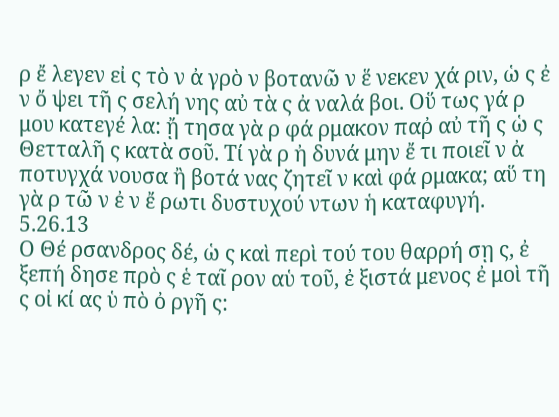ρ ἔ λεγεν εἰ ς τὸ ν ἀ γρὸ ν βοτανῶ ν ἕ νεκεν χά ριν, ὡ ς ἐ ν ὄ ψει τῆ ς σελή νης αὐ τὰ ς ἀ ναλά βοι. Οὕ τως γά ρ μου κατεγέ λα: ᾔ τησα γὰ ρ φά ρμακον παῤ αὐ τῆ ς ὡ ς Θετταλῆ ς κατὰ σοῦ. Τί γὰ ρ ἠ δυνά μην ἔ τι ποιεῖ ν ἀ ποτυγχά νουσα ἢ βοτά νας ζητεῖ ν καὶ φά ρμακα; αὕ τη γὰ ρ τῶ ν ἐ ν ἔ ρωτι δυστυχού ντων ἡ καταφυγή.
5.26.13
Ο Θέ ρσανδρος δέ, ὡ ς καὶ περὶ τού του θαρρή σῃ ς, ἐ ξεπή δησε πρὸ ς ἑ ταῖ ρον αὑ τοῦ, ἐ ξιστά μενος ἐ μοὶ τῆ ς οἰ κί ας ὑ πὸ ὀ ργῆ ς: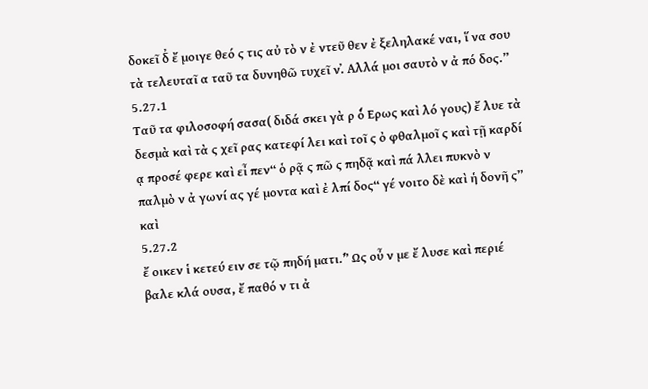δοκεῖ δ̓ ἔ μοιγε θεό ς τις αὐ τὸ ν ἐ ντεῦ θεν ἐ ξεληλακέ ναι, ἵ να σου τὰ τελευταῖ α ταῦ τα δυνηθῶ τυχεῖ ν.̓ Αλλά μοι σαυτὸ ν ἀ πό δος.”
5.27.1
Ταῦ τα φιλοσοφή σασα( διδά σκει γὰ ρ ὁ̓́ Ερως καὶ λό γους) ἔ λυε τὰ δεσμὰ καὶ τὰ ς χεῖ ρας κατεφί λει καὶ τοῖ ς ὀ φθαλμοῖ ς καὶ τῇ καρδί ᾳ προσέ φερε καὶ εἶ πεν“ ὁ ρᾷ ς πῶ ς πηδᾷ καὶ πά λλει πυκνὸ ν παλμὸ ν ἀ γωνί ας γέ μοντα καὶ ἐ λπί δος“ γέ νοιτο δὲ καὶ ἡ δονῆ ς” καὶ
5.27.2
ἔ οικεν ἱ κετεύ ειν σε τῷ πηδή ματι.”̔ Ως οὖ ν με ἔ λυσε καὶ περιέ βαλε κλά ουσα, ἔ παθό ν τι ἀ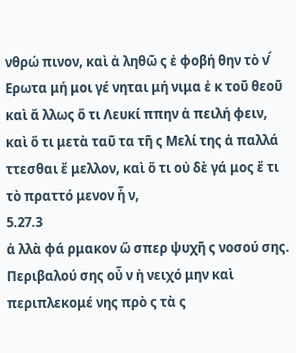νθρώ πινον, καὶ ἀ ληθῶ ς ἐ φοβή θην τὸ ν̓́ Ερωτα μή μοι γέ νηται μή νιμα ἐ κ τοῦ θεοῦ καὶ ἄ λλως ὅ τι Λευκί ππην ἀ πειλή φειν, καὶ ὅ τι μετὰ ταῦ τα τῆ ς Μελί της ἀ παλλά ττεσθαι ἔ μελλον, καὶ ὅ τι οὐ δὲ γά μος ἔ τι τὸ πραττό μενον ἦ ν,
5.27.3
ἀ λλὰ φά ρμακον ὥ σπερ ψυχῆ ς νοσού σης. Περιβαλού σης οὖ ν ἠ νειχό μην καὶ περιπλεκομέ νης πρὸ ς τὰ ς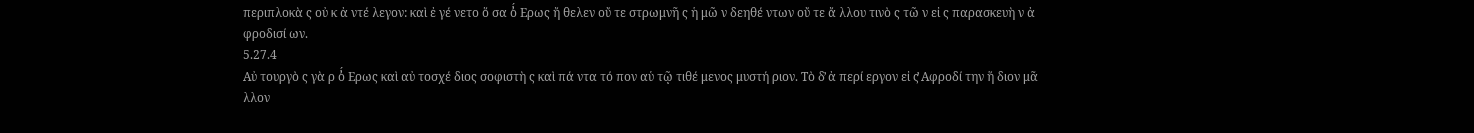περιπλοκὰ ς οὐ κ ἀ ντέ λεγον: καὶ ἐ γέ νετο ὅ σα ὁ̓́ Ερως ἤ θελεν οὔ τε στρωμνῆ ς ἡ μῶ ν δεηθέ ντων οὔ τε ἄ λλου τινὸ ς τῶ ν εἰ ς παρασκευὴ ν ἀ φροδισί ων.
5.27.4
Αὐ τουργὸ ς γὰ ρ ὁ̓́ Ερως καὶ αὐ τοσχέ διος σοφιστὴ ς καὶ πά ντα τό πον αὑ τῷ τιθέ μενος μυστή ριον. Τὸ δ̓ ἀ περί εργον εἰ ς̓ Αφροδί την ἥ διον μᾶ λλον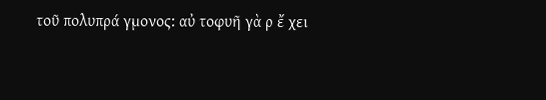τοῦ πολυπρά γμονος: αὐ τοφυῆ γὰ ρ ἔ χει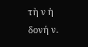τὴ ν ἡ δονή ν.